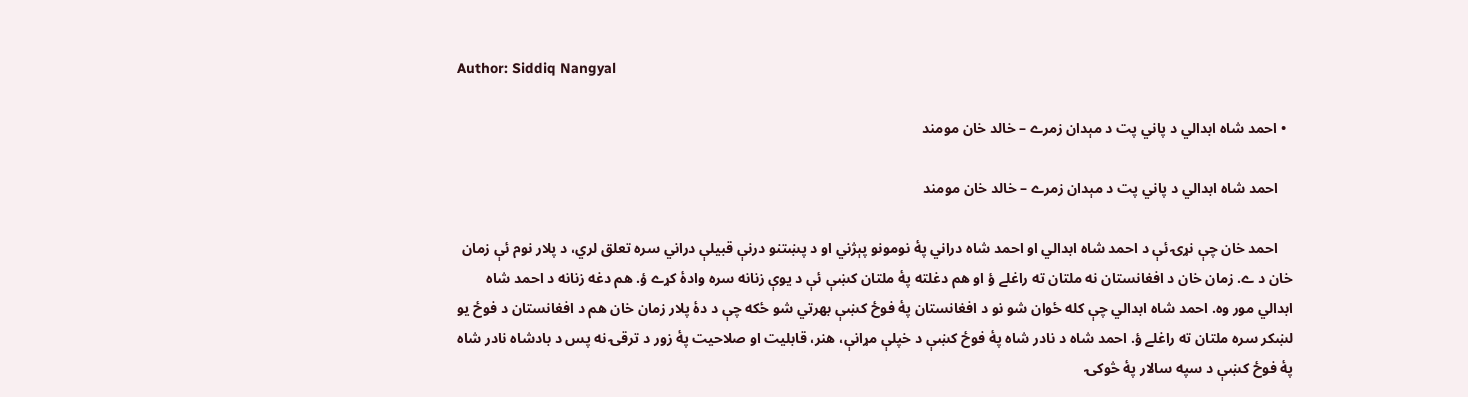Author: Siddiq Nangyal

  • احمد شاه ابدالي د پاني پت د مېدان زمرے – خالد خان مومند

    احمد شاه ابدالي د پاني پت د مېدان زمرے – خالد خان مومند

    احمد خان چې نړۍ ئې د احمد شاه ابدالي او احمد شاه دراني پۀ نومونو پېژني او د پښتنو درنې قبيلې دراني سره تعلق لري، د پلار نوم ئې زمان خان د ے. زمان خان د افغانستان نه ملتان ته راغلے ؤ او هم دغلته پۀ ملتان کښې ئې د يوې زنانه سره وادۀ کړے ؤ. هم دغه زنانه د احمد شاه ابدالي مور وه. احمد شاه ابدالي چې کله ځوان شو نو د افغانستان پۀ فوځ کښې بهرتي شو ځکه چې د دۀ پلار زمان خان هم د افغانستان د فوځ يو لښکر سره ملتان ته راغلے ؤ. احمد شاه د نادر شاه پۀ فوځ کښې د خپلې مړانې، هنر، قابليت او صلاحيت پۀ زور د ترقۍ نه پس د بادشاه نادر شاه پۀ فوځ کښې د سپه سالار پۀ څوکۍ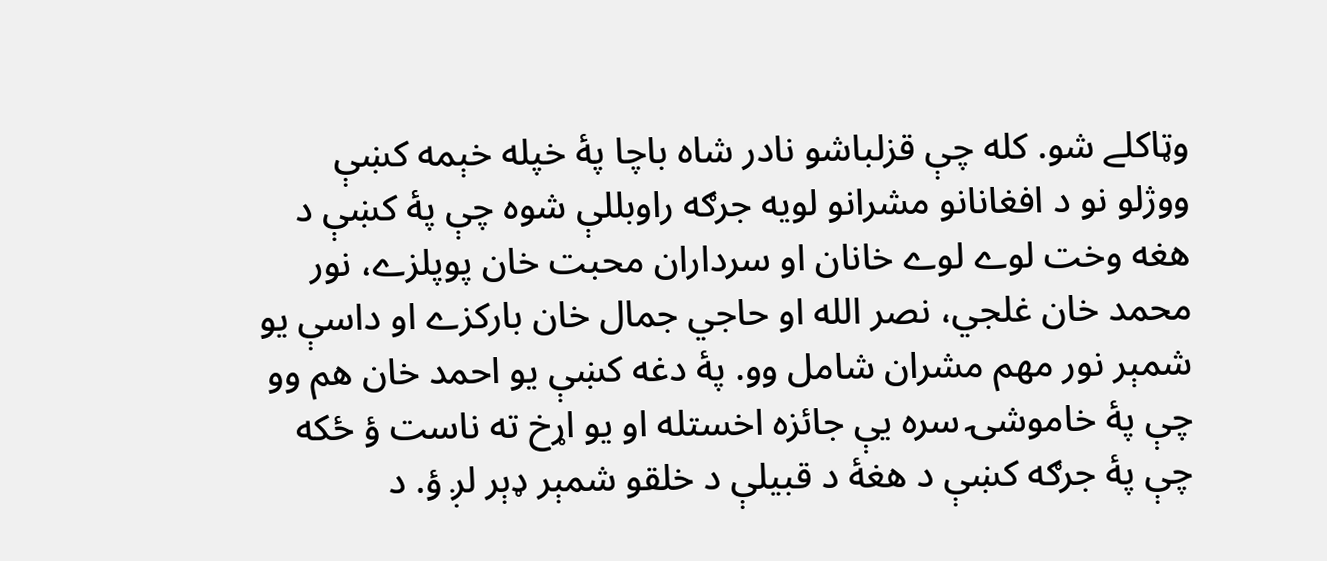وټاکلے شو. کله چې قزلباشو نادر شاه باچا پۀ خپله خېمه کښې ووژلو نو د افغانانو مشرانو لويه جرګه راوبللې شوه چې پۀ کښې د هغه وخت لوے لوے خانان او سرداران محبت خان پوپلزے، نور محمد خان غلجي، نصر الله او حاجي جمال خان بارکزے او داسې يو شمېر نور مهم مشران شامل وو. پۀ دغه کښې يو احمد خان هم وو چې پۀ خاموشۍ سره يې جائزه اخستله او يو اړخ ته ناست ؤ ځکه چې پۀ جرګه کښې د هغۀ د قبيلې د خلقو شمېر ډېر لږ ؤ. د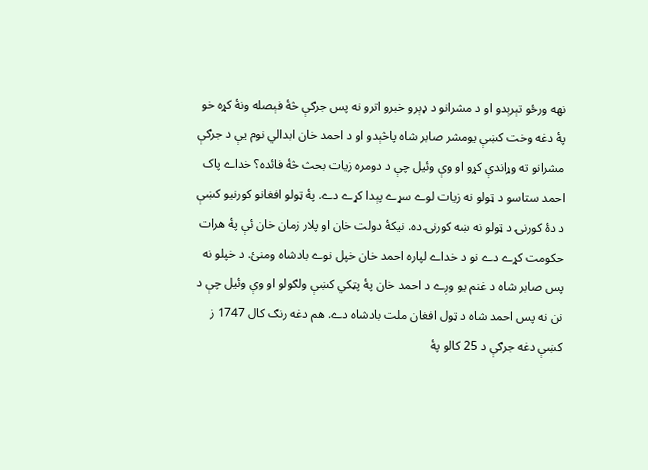نهه ورځو تېرېدو او د مشرانو د ډېرو خبرو اترو نه پس جرګې څۀ فېصله ونۀ کړه خو پۀ دغه وخت کښې يومشر صابر شاه پاڅېدو او د احمد خان ابدالي نوم يې د جرګې مشرانو ته وړاندې کړو او وې وئيل چې د دومره زيات بحث څۀ فائده؟ خداے پاک احمد ستاسو د ټولو نه زيات لوے سړے پېدا کړے دے. پۀ ټولو افغانو کورنيو کښې د دۀ کورنۍ د ټولو نه ښه کورنۍ ده. نيکۀ دولت خان او پلار زمان خان ئې پۀ هرات حکومت کړے دے نو د خداے لپاره احمد خان خپل نوے بادشاه ومنئ. د خپلو نه پس صابر شاه د غنم يو وږے د احمد خان پۀ پټکي کښې ولګولو او وې وئيل چې د نن نه پس احمد شاه د ټول افغان ملت بادشاه دے. هم دغه رنګ کال 1747 ز کښې دغه جرګې د 25 کالو پۀ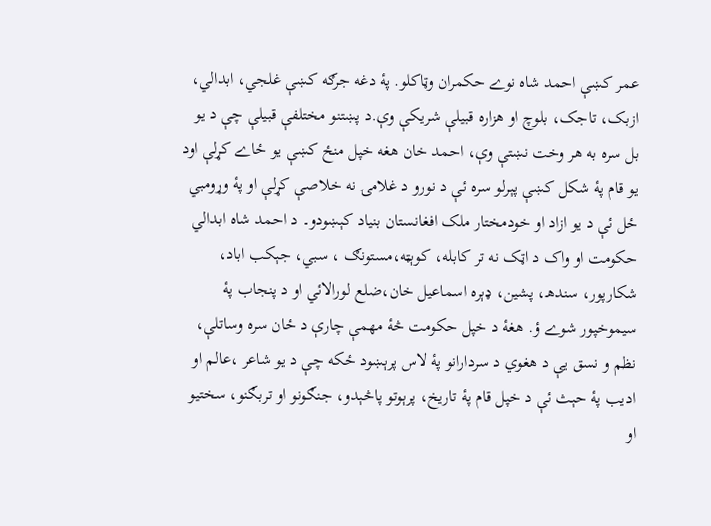عمر کښې احمد شاه نوے حکمران وټاکلو. پۀ دغه جرګه کښې غلجي، ابدالي، ازبک، تاجک، بلوچ او هزاره قبيلې شريکې وې.د پښتنو مختلفې قبيلې چې د يو بل سره به هر وخت نښتې وې، احمد خان هغه خپل منځ کښې يو ځاے کړلې اود يو قام پۀ شکل کښې پېرلو سره ئې د نورو د غلامۍ نه خلاصې کړلې او پۀ وړومبي ځل ئې د يو ازاد او خودمختار ملک افغانستان بنياد کېښودو۔ د احمد شاه ابدالي حکومت او واک د اټک نه تر کابله، کوېټه،مستونګ ، سبي، جېکب اباد، شکارپور، سندهـ، پشين، ډېره اسماعيل خان،ضلع لورالائي او د پنجاب پۀ سيموخپور شوے ؤ. هغۀ د خپل حکومت څۀ مهمې چارې د ځان سره وساتلې، نظم و نسق يې د هغوي د سردارانو پۀ لاس پرېښود ځکه چې د يو شاعر ،عالم او اديب پۀ حېث ئې د خپل قام پۀ تاريخ، پرېوتو پاڅېدو، جنګونو او تربګنو، سختيو او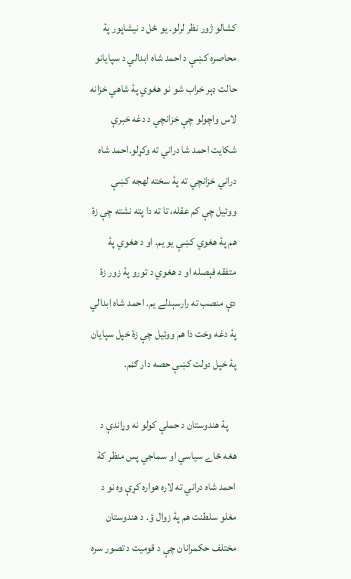کشالو ژور نظر لرلو. يو ځل د نيشاپور پۀ محاصره کښې د احمد شاه ابدالي د سپايانو حالت ډېر خراب شو نو هغوي پۀ شاهي خزانه لاس واچولو چې خزانچي د دغه خبرې شکايت احمد شا دراني ته وکړلو.احمد شاه دراني خزانچي ته پۀ سخته لهجه کښې ووئيل چې کم عقله، تا ته دا پته نشته چې زۀ هم پۀ هغوي کښې يو يم. او د هغوي پۀ متفقه فېصله او د هغوي د تورو پۀ زور زۀ دې منصب ته رارسېدلے يم. احمد شاه ابدالي پۀ دغه وخت دا هم ووئيل چې زۀ خپل سپايان پۀ خپل دولت کښې حصه دار ګڼم.

    پۀ هندوستان د حملې کولو نه وړاندې د هغه ځاے سياسي او سماجي پس منظر کۀ احمد شاه دراني ته لاره هواره کړې وه نو د مغلو سلطنت هم پۀ زوال ؤ. د هندوستان مختلف حکمرانان چې د قوميت د تصور سره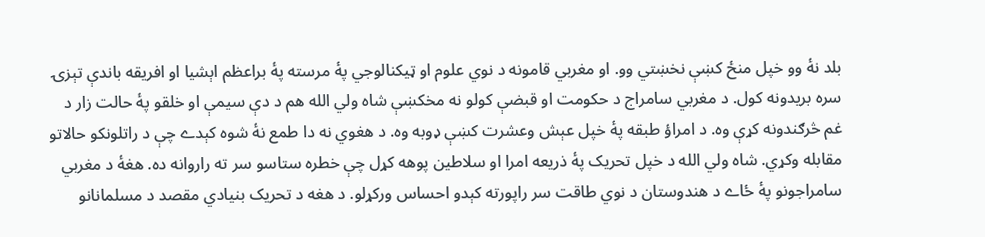بلد نۀ وو خپل منځ کښې نخښتي وو. او مغربي قامونه د نوي علوم او ټيکنالوجي پۀ مرسته پۀ براعظم اېشيا او افريقه باندې تېزۍ سره بريدونه کول. د مغربي سامراج د حکومت او قبضې کولو نه مخکښې شاه ولي الله هم د دې سيمې او خلقو پۀ حالت زار د غم څرګندونه کړې وه. د امراؤ طبقه پۀ خپل عېش وعشرت کښې ډوبه وه. د هغوي نه دا طمع نۀ شوه کېدے چې د راتلونکو حالاتو مقابله وکړي. شاه ولي الله د خپل تحريک پۀ ذريعه امرا او سلاطين پوهه کړل چې خطره ستاسو سر ته راروانه ده. هغۀ د مغربي سامراجونو پۀ ځاے د هندوستان د نوي طاقت سر راپورته کېدو احساس ورکړلو. د هغه د تحريک بنيادي مقصد د مسلمانانو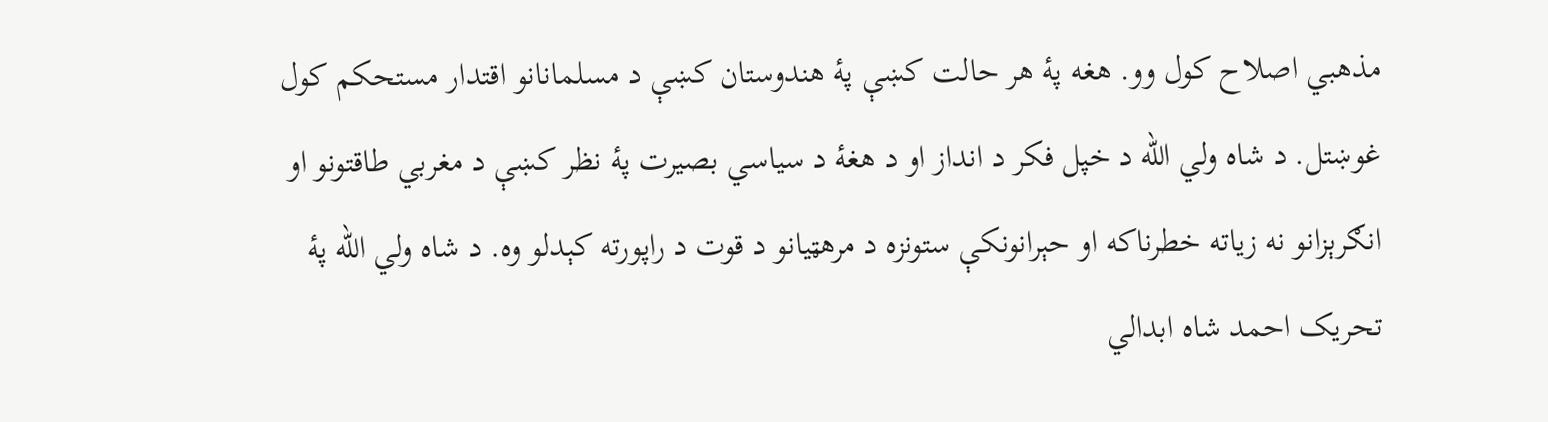مذهبي اصلاح کول وو. هغه پۀ هر حالت کښې پۀ هندوستان کښې د مسلمانانو اقتدار مستحکم کول غوښتل. د شاه ولي الله د خپل فکر د انداز او د هغۀ د سياسي بصيرت پۀ نظر کښې د مغربي طاقتونو او انګرېزانو نه زياته خطرناکه او حېرانونکې ستونزه د مرهټيانو د قوت د راپورته کېدلو وه. د شاه ولي الله پۀ تحريک احمد شاه ابدالي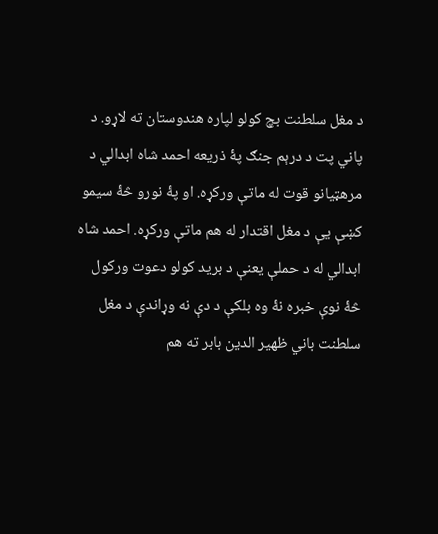د مغل سلطنت بچ کولو لپاره هندوستان ته لاړو. د پاني پت د درېم جنګ پۀ ذريعه احمد شاه ابدالي د مرهټيانو قوت له ماتې ورکړه. او پۀ نورو څۀ سيمو کښې يې د مغل اقتدار له هم ماتې ورکړه. احمد شاه ابدالي له د حملې يعنې د بريد کولو دعوت ورکول څۀ نوې خبره نۀ وه بلکې د دې نه وړاندې د مغل سلطنت باني ظهير الدين بابر ته هم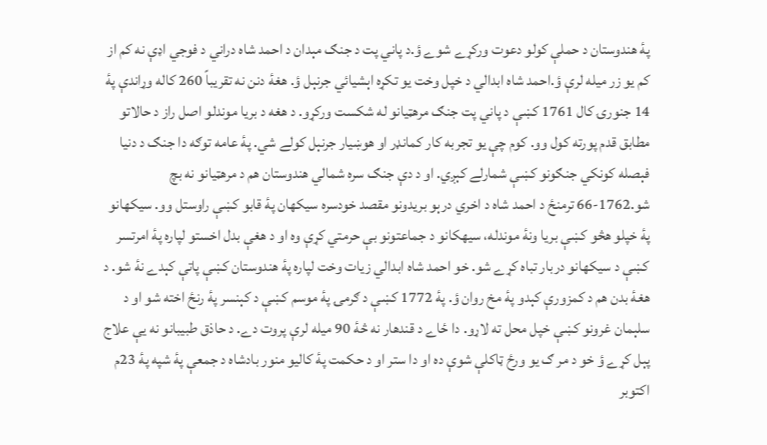پۀ هندوستان د حملې کولو دعوت ورکړے شوے ؤ.د پاني پت د جنګ مېدان د احمد شاه دراني د فوجي اډې نه کم از کم يو زر ميله لرې ؤ.احمد شاه ابدالي د خپل وخت يو تکړه اېشيائي جرنېل ؤ. هغۀ دنن نه تقريباً 260 کاله وړاندې پۀ 14 جنورۍ کال 1761 کښې د پاني پت جنګ مرهټيانو له شکست ورکړو. د هغه د بريا موندلو اصل راز د حالاتو مطابق قدم پورته کول وو. کوم چې يو تجربه کار کمانډر او هوښيار جرنېل کولے شي. پۀ عامه توګه دا جنګ د دنيا فېصله کونکي جنګونو کښې شمارلے کېږي. او د دې جنګ سره شمالي هندوستان هم د مرهټيانو نه بچ شو.1762-66 ترمنځ د احمد شاه د اخري درېو بريدونو مقصد خودسره سيکهان پۀ قابو کښې راوستل وو. سيکهانو پۀ خپلو هڅو کښې بريا ونۀ موندله، سيهکانو د جماعتونو بې حرمتي کړې وه او د هغې بدل اخستو لپاره پۀ امرتسر کښې د سيکهانو دربار تباه کړے شو. خو احمد شاه ابدالي زيات وخت لپاره پۀ هندوستان کښې پاتې کېدے نۀ شو. د هغۀ بدن هم د کمزورې کېدو پۀ مخ روان ؤ. پۀ 1772 کښې د ګرمۍ پۀ موسم کښې د کېنسر پۀ رنځ اخته شو او د سلېمان غرونو کښې خپل محل ته لاړو. دا ځاے د قندهار نه څۀ 90 ميله لرې پروت دے. د حاذق طبيبانو نه يې علاج پېل کړے ؤ خو د مر ګ يو ورځ ټاکلې شوې ده او دا ستر او د حکمت پۀ کاليو منور بادشاه د جمعې پۀ شپه پۀ 23م اکتوبر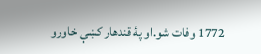1772 وفات شو.او پۀ قندهار کښې خاورو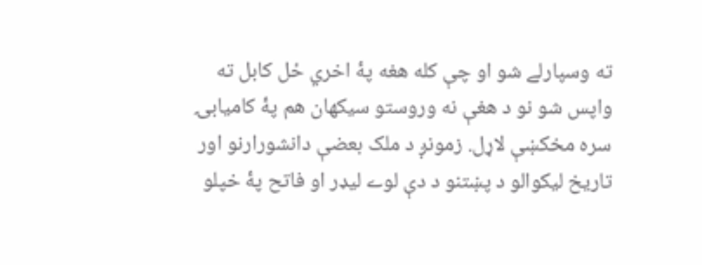ته وسپارلے شو او چې کله هغه پۀ اخري ځل کابل ته واپس شو نو د هغې نه وروستو سيکهان هم پۀ کاميابۍ سره مخکښې لاړل. زمونږ د ملک بعضې دانشورارنو اور تاريخ ليکوالو د پښتنو د دې لوے ليډر او فاتح پۀ خپلو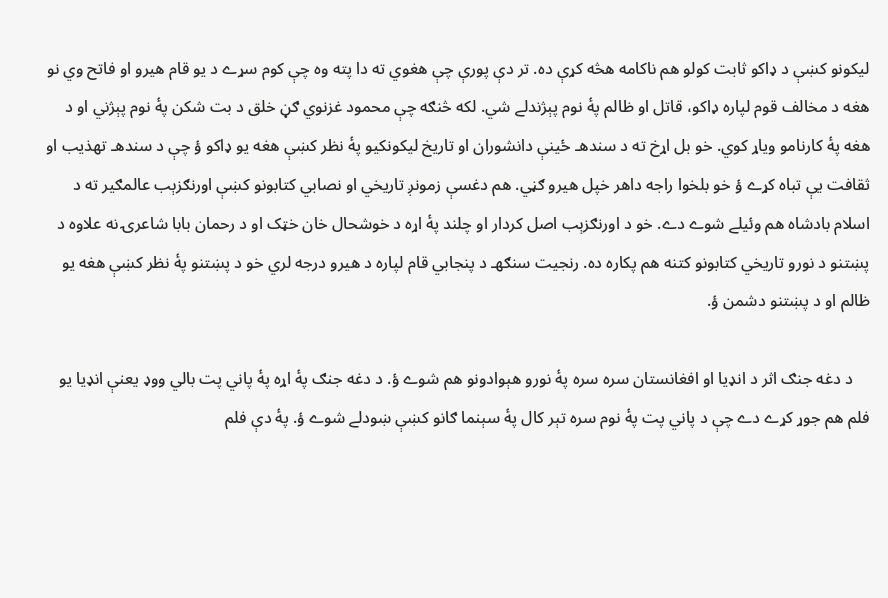ليکونو کښې د ډاکو ثابت کولو هم ناکامه هڅه کړې ده. تر دې پورې چې هغوي ته دا پته وه چې کوم سړے د يو قام هيرو او فاتح وي نو هغه د مخالف قوم لپاره ډاکو، قاتل او ظالم پۀ نوم پېژندلے شي. لکه څنګه چې محمود غزنوي ګڼ خلق د بت شکن پۀ نوم پېژني او د هغه پۀ کارنامو وياړ کوي. خو بل اړخ ته د سندهـ ځينې دانشوران او تاريخ ليکونکيو پۀ نظر کښې هغه يو ډاکو ؤ چې د سندهـ تهذيب او ثقافت يې تباه کړے ؤ خو بلخوا راجه داهر خپل هيرو ګڼي. هم دغسې زمونږ تاريخي او نصابي کتابونو کښې اورنګزېب عالمګير ته د اسلام بادشاه هم وئيلے شوے دے. خو د اورنګزېب اصل کردار او چلند پۀ اړه د خوشحال خان خټک او د رحمان بابا شاعرۍ نه علاوه د پښتنو د نورو تاريخي کتابونو کتنه هم پکاره ده. رنجيت سنګهـ د پنجابي قام لپاره د هيرو درجه لري خو د پښتنو پۀ نظر کښې هغه يو ظالم او د پښتنو دشمن ؤ.

    د دغه جنګ اثر د انډيا او افغانستان سره سره پۀ نورو هېوادونو هم شوے ؤ. د دغه جنګ پۀ اړه پۀ پاني پت بالي ووډ يعنې انډيا يو فلم هم جوړ کړے دے چې د پاني پت پۀ نوم سره تېر کال پۀ سېنما ګانو کښې ښودلے شوے ؤ. پۀ دې فلم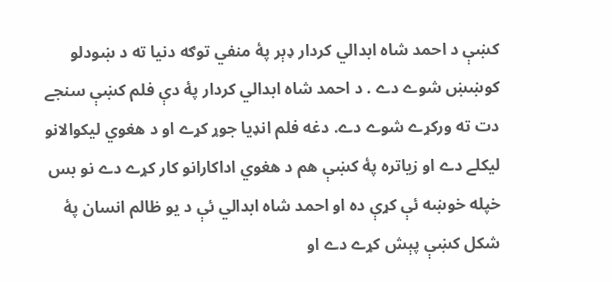کښې د احمد شاه ابدالي کردار ډېر پۀ منفي توګه دنيا ته د ښودلو کوښښ شوے دے . د احمد شاه ابدالي کردار پۀ دې فلم کښې سنجے دت ته ورکړے شوے دے. دغه فلم انډيا جوړ کړے او د هغوي ليکوالانو ليکلے دے او زیاتره پۀ کښې هم د هغوي اداکارانو کار کړے دے نو بس خپله خوښه ئې کړې ده او احمد شاه ابدالي ئې د يو ظالم انسان پۀ شکل کښې پېش کړے دے او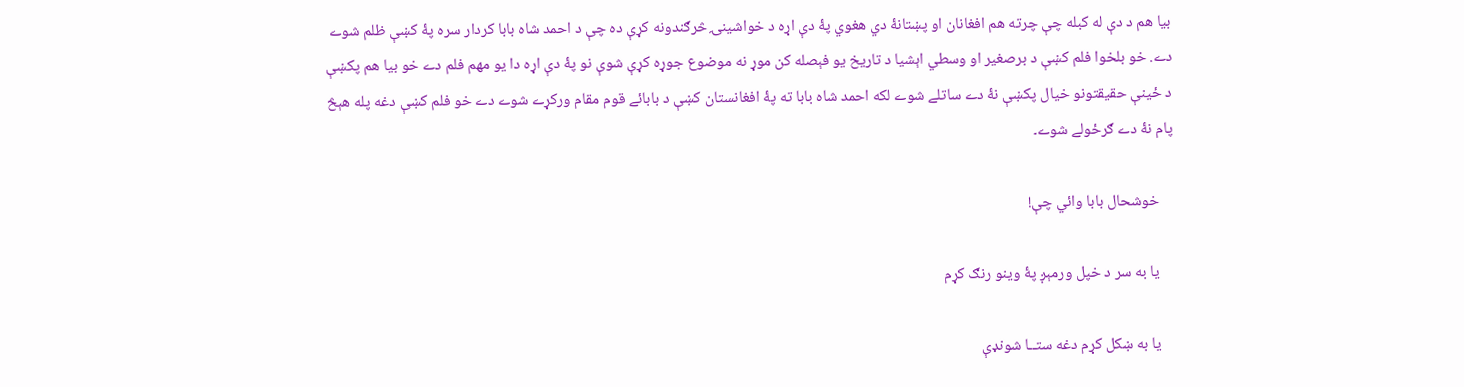بيا هم د دې له کبله چې چرته هم افغانان او پښتانۀ دي هغوي پۀ دې اړه د خواشينۍ څرګندونه کړې ده چې د احمد شاه بابا کردار سره پۀ کښې ظلم شوے دے. خو بلخوا فلم کښې د برصغير او وسطي اېشيا د تاريخ يو فېصله کن موړ نه موضوع جوړه کړې شوې نو پۀ دې اړه دا يو مهم فلم دے خو بيا هم پکښې د ځينې حقيقتونو خيال پکښې نۀ دے ساتلے شوے لکه احمد شاه بابا ته پۀ افغانستان کښې د بابائے قوم مقام ورکړے شوے دے خو فلم کښې دغه پله هېڅ پام نۀ دے ګرځولے شوے۔

    خوشحال بابا وائي چې!

    يا به سر د خپل ورمېږ پۀ وينو رنګ کړم

    يا به ښکل کړم دغه ستــا شونډې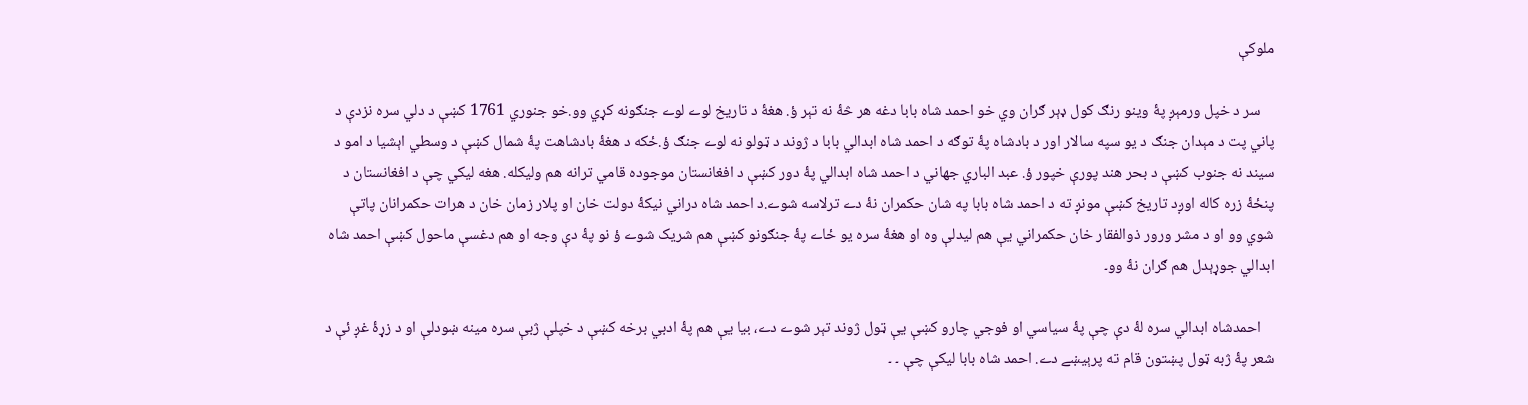ملوکې

    سر د خپل ورمېږ پۀ وينو رنګ کول ډېر ګران وي خو احمد شاه بابا دغه هر څۀ نه تېر ؤ. هغۀ د تاريخ لوے لوے جنګونه کړي وو.خو جنوري 1761 کښې د دلي سره نزدې د پاني پت د مېدان جنګ د يو سپه سالار اور د بادشاه پۀ توګه د احمد شاه ابدالي بابا د ژوند د ټولو نه لوے جنګ ؤ.ځکه د هغۀ بادشاهت پۀ شمال کښې د وسطي اېشيا د امو د سيند نه جنوب کښې د بحر هند پورې خپور ؤ. عبد الباري جهاني د احمد شاه ابدالي پۀ دور کښې د افغانستان موجوده قامي ترانه هم وليکله. هغه ليکي چې د افغانستان د پنځۀ زره کاله اوږد تاريخ کښې مونږ ته د احمد شاه بابا په شان حکمران نۀ دے ترلاسه شوے.د احمد شاه دراني نيکۀ دولت خان او پلار زمان خان د هرات حکمرانان پاتې شوي وو او د مشر ورور ذوالفقار خان حکمراني يې هم ليدلې وه او هغۀ سره يو ځاے پۀ جنګونو کښې هم شريک شوے ؤ نو پۀ دې وجه او هم دغسې ماحول کښې احمد شاه ابدالي جوړېدل هم ګران نۀ وو۔

    احمدشاه ابدالي سره لۀ دې چې پۀ سیاسي او فوجي چارو کښې يې ټول ژوند تېر شوے دے، بیا يې هم پۀ ادبي برخه کښې د خپلې ژبې سره مينه ښودلې او د زړۀ غږ ئې د شعر پۀ ژبه ټول پښتون قام ته پرېيښے دے. احمد شاه بابا ليکې چې ۔ ۔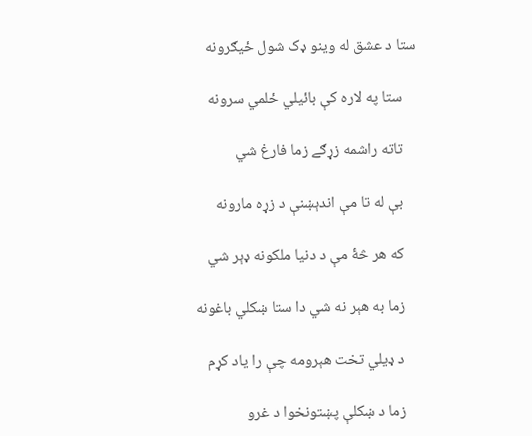ستا د عشق له وینو ډک شول ځیګرونه

    ستا په لاره کې بائیلي ځلمي سرونه

    تاته راشمه زړګے زما فارغ شي

    بې له تا مې اندېښنې د زړه مارونه

    که هر څۀ مې د دنیا ملکونه ډېر شي

    زما به هېر نه شي دا ستا ښکلي باغونه

    د ډیلي تخت هېرومه چې را یاد کړم

    زما د ښکلې پښتونخوا د غرو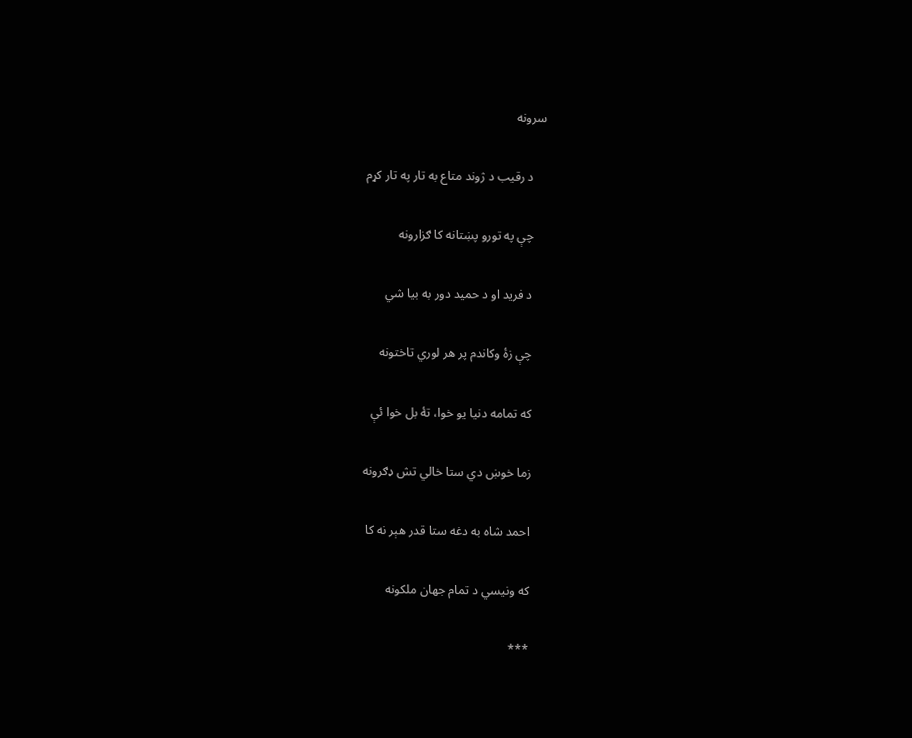سرونه

    د رقیب د ژوند متاع به تار په تار کړم

    چې په تورو پښتانه کا ګزارونه

    د فرید او د حمید دور به بیا شي

    چې زۀ وکاندم پر هر لوري تاختونه

    که تمامه دنیا یو خوا، تۀ بل خوا ئې

    زما خوښ دي ستا خالي تش ډګرونه

    احمد شاه به دغه ستا قدر هېر نه کا

    که ونیسي د تمام جهان ملکونه

    ***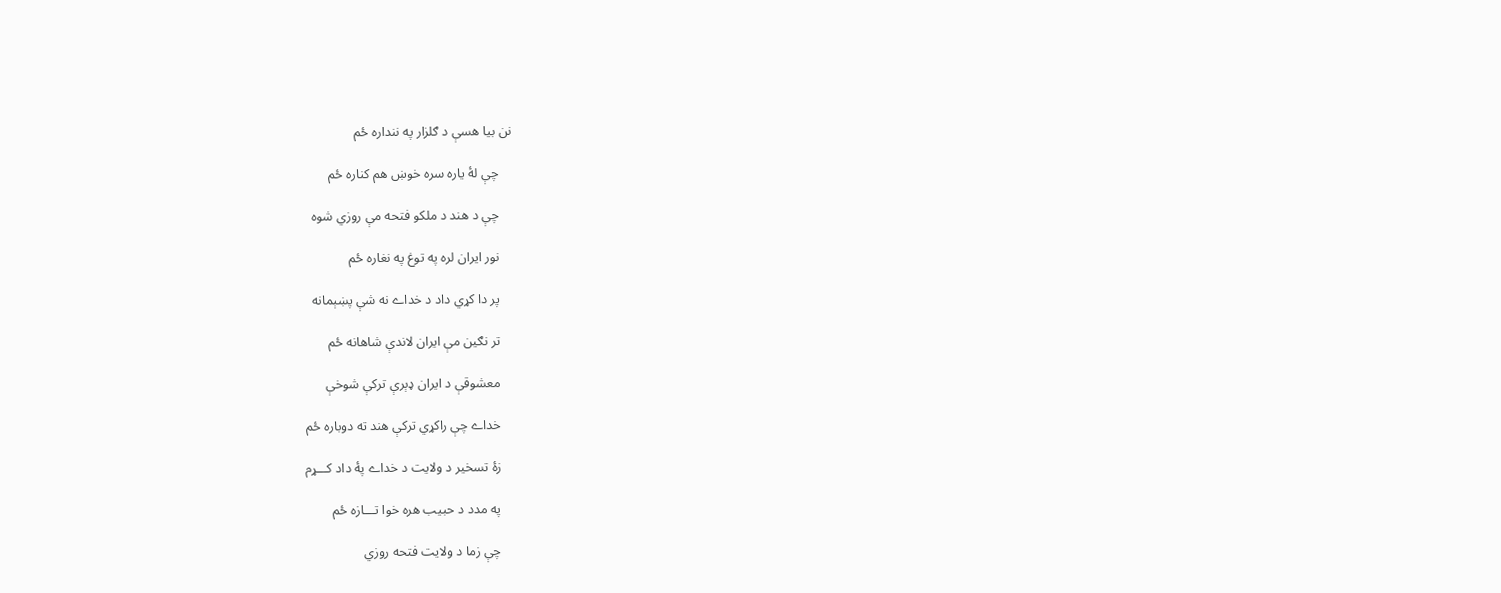نن بیا هسې د ګلزار په ننداره ځم

    چې لۀ یاره سره خوښ هم کناره ځم

    چې د هند د ملکو فتحه مې روزي شوه

    نور ایران لره په توغ په نغاره ځم

    پر دا کړي داد د خداے نه شې پښېمانه

    تر نګین مې ایران لاندې شاهانه ځم

    معشوقې د ایران ډېرې ترکې شوخې

    خداے چې راکړي ترکې هند ته دوباره ځم

    زۀ تسخیر د ولایت د خداے پۀ داد کـــړم

    په مدد د حبیب هره خوا تـــازه ځم

    چې زما د ولایت فتحه روزي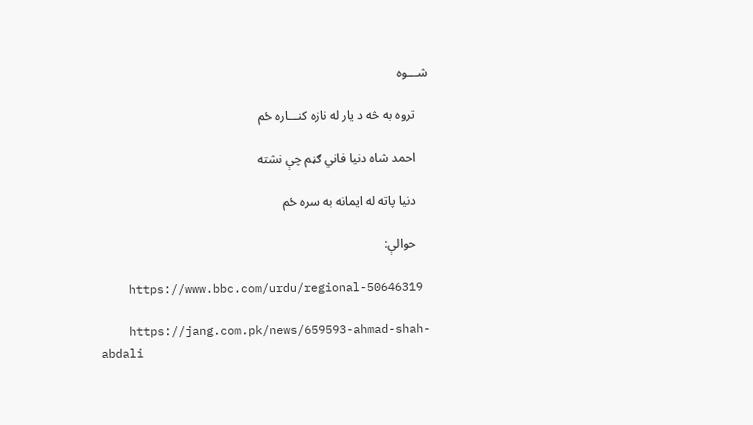شـــوه

    تروه به څه د یار له نازه کنـــاره ځم

    احمد شاه دنیا فاني ګڼم چې نشته

    دنیا پاته له ایمانه به سره ځم

    حوالې:

    https://www.bbc.com/urdu/regional-50646319

    https://jang.com.pk/news/659593-ahmad-shah-abdali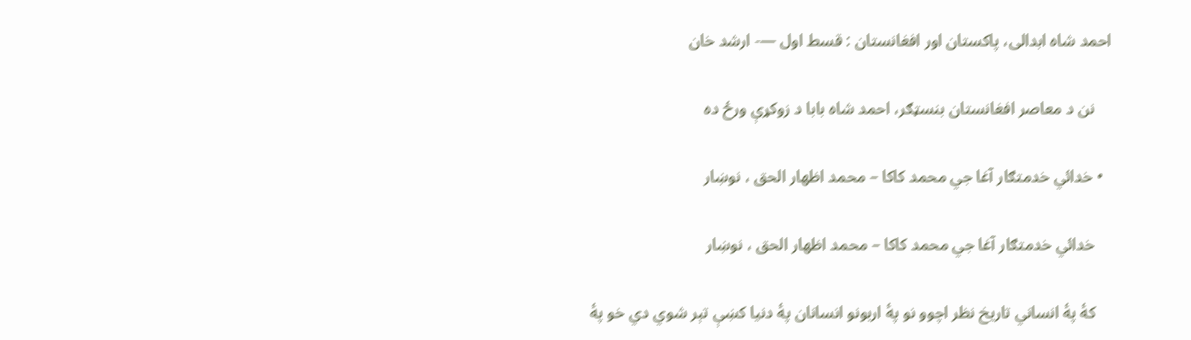احمد شاہ ابدالی، پاکستان اور افغانستان : قسط اول —- ارشد خان

    نن د معاصر افغانستان بنسټګر، احمد شاه بابا د زوکړې ورځ ده

  • خدائي خدمتګار آغا جي محمد کاکا – محمد اظهار الحق ، نوښار

    خدائي خدمتګار آغا جي محمد کاکا – محمد اظهار الحق ، نوښار

    کۀ پۀ انساني تاريخ نظر اچوو نو پۀ اربونو انسانان پۀ دنيا کښې تېر شوي دي خو پۀ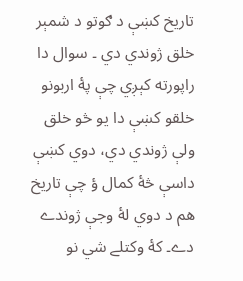تاريخ کښې د ګوتو د شمېر خلق ژوندي دي ۔ سوال دا راپورته کېږي چې پۀ اربونو خلقو کښې دا يو څو خلق ولې ژوندي دي، دوي کښې داسې څۀ کمال ؤ چې تاريخ هم د دوي لۀ وجې ژوندے دے۔ کۀ وکتلے شي نو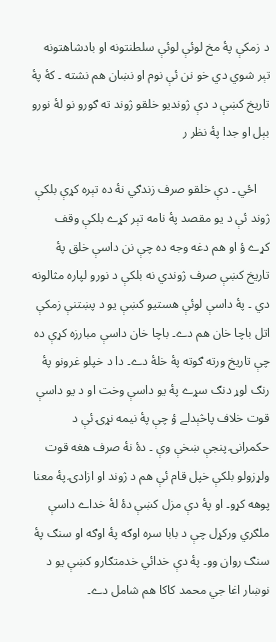د زمکې پۀ مخ لوئې لوئې سلطنتونه او بادشاهتونه تېر شوي دي خو نن ئې نوم او نښان هم نشته ۔ کۀ پۀ تاريخ کښې د دې ژونديو خلقو ژوند ته ګورو نو لۀ نورو بېل او جدا پۀ نظر ر

    اځي ۔ دې خلقو صرف زندګي نۀ ده تېره کړې بلکې ژوند ئې د يو مقصد پۀ نامه تېر کړے بلکې وقف کړے ؤ او هم دغه وجه ده چې نن داسې خلق پۀ تاريخ کښې صرف ژوندي نه بلکې د نورو لپاره مثالونه دي ۔ پۀ داسې لوئې هستيو کښې يو د پښتنې زمکې اتل باچا خان هم دے۔ باچا خان داسې مبارزه کړې ده چې تاريخ ورته ګوته پۀ خلۀ دے۔ دا د خپلو غرونو پۀ رنګ لوړ دنګ سړے پۀ يو داسې وخت او د يو داسې قوت خلاف پاڅېدلے ؤ چې پۀ نيمه نړۍ ئې د حکمرانۍ پنجې ښخې وې ۔ دۀ نۀ صرف هغه قوت ولړزولو بلکې خپل قام ئې هم د ژوند او ازادۍ پۀ معنا پوهه کړو۔ او پۀ دې مزل کښې دۀ لۀ خداے داسې ملګري ورکړل چې د بابا سره اوګه پۀ اوګه او سنګ پۀ سنګ روان وو۔ پۀ دې خدائي خدمتګارو کښې يو د نوښار اغا جي محمد کاکا هم شامل دے۔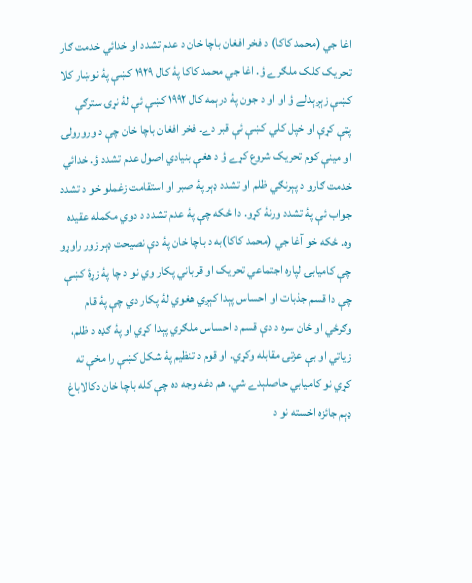اغا جي (محمد کاکا) د فخر افغان باچا خان د عدم تشدد او خدائي خدمت ګار تحريک کلک ملګرے ؤ. اغا جي محمد کاکا پۀ کال ۱۹۲۹ کښې پۀ نوښار کلا کښې زېږېدلے ؤ او او د جون پۀ درېمه کال ۱۹۹۲ کښې ئې لۀ نړۍ سترګې پټې کړې او خپل کلي کښې ئې قبر دے۔ فخر افغان باچا خان چې د ورورولۍ او مينې کوم تحريک شروع کړے ؤ د هغې بنيادي اصول عدم تشدد ؤ. خدائي خدمت ګارو د پېرنګي ظلم او تشدد ډېر پۀ صبر او استقامت زغملو خو د تشدد جواب ئې پۀ تشدد ورنۀ کړو. دا ځکه چې پۀ عدم تشدد د دوي مکمله عقيدہ وه. ځکه خو آغا جي (محمد کاکا)به د باچا خان پۀ دې نصيحت ډېر زور راوړو چې کاميابۍ لپارہ اجتماعي تحريک او قرباني پکار وي نو د چا پۀ زړۀ کښې چې دا قسم جذبات او احساس پېدا کېږي هغوي لۀ پکار دي چې پۀ قام وګرځي او ځان سرہ د دې قسم د احساس ملګري پېدا کړي او پۀ ګډه د ظلم، زياتي او بې عزتۍ مقابله وکړي. او قوم د تنظيم پۀ شکل کښې را مخې ته کړي نو کاميابي حاصلېدے شي. ھم دغه وجه ده چې کله باچا خان دکالاباغ ډېم جائزہ اخسته نو د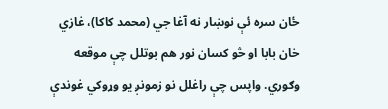ځان سره ئې نوښار نه آغا جي (محمد کاکا)، غازي خان بابا او څو کسان نور ھم بوتلل چې موقعه وګوري. واپس چې راغلل نو زمونږ يو وړوکي غوندې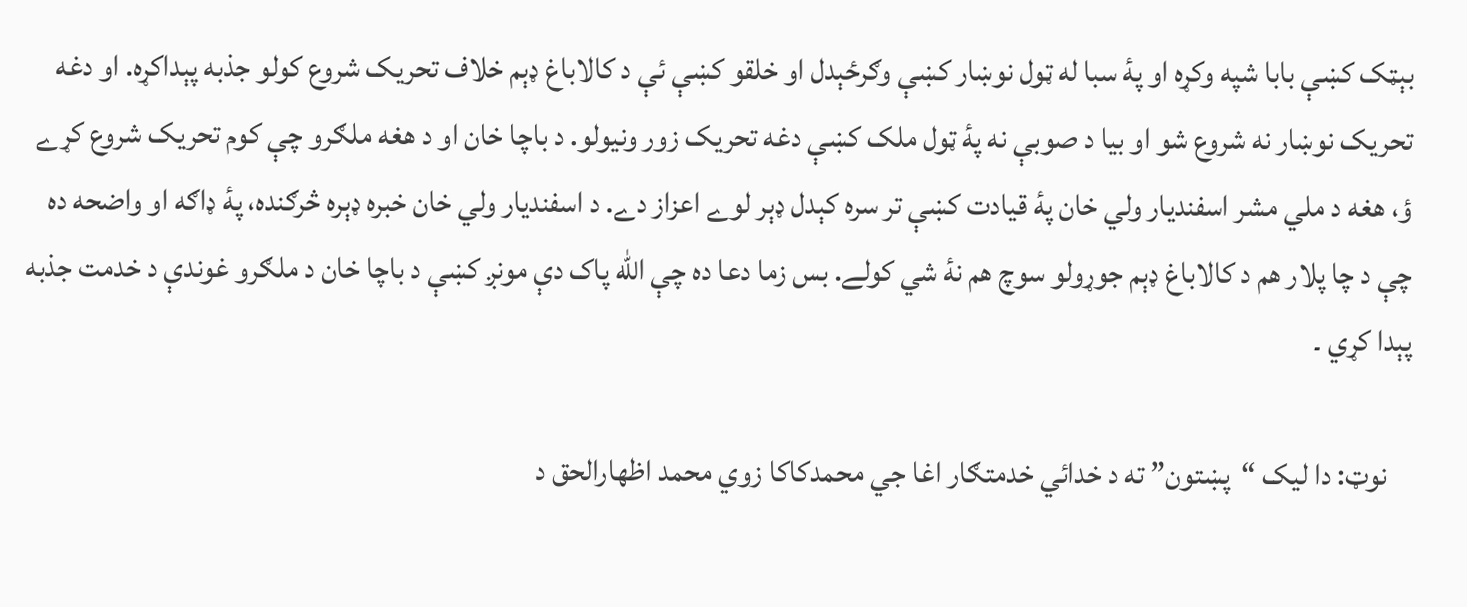بېټک کښې بابا شپه وکړه او پۀ سبا له ټول نوښار کښې وګرځېدل او خلقو کښې ئې د کالاباغ ډېم خلاف تحريک شروع کولو جذبه پېداکړه. او دغه تحريک نوښار نه شروع شو او بيا د صوبې نه پۀ ټول ملک کښې دغه تحريک زور ونيولو. د باچا خان او د هغه ملګرو چې کوم تحريک شروع کړے ؤ، هغه د ملي مشر اسفنديار ولي خان پۀ قيادت کښې تر سرہ کېدل ډېر لوے اعزاز دے. د اسفنديار ولي خان خبرہ ډېره څرګنده، پۀ ډاګه او واضحه ده چې د چا پلار هم د کالاباغ ډېم جوړولو سوچ هم نۀ شي کولے. بس زما دعا دہ چې الله پاک دې مونږ کښې د باچا خان د ملګرو غوندې د خدمت جذبه پېدا کړي ۔

    نوټ: دا ليک “پښتون” ته د خدائي خدمتګار اغا جي محمدکاکا زوي محمد اظهارالحق د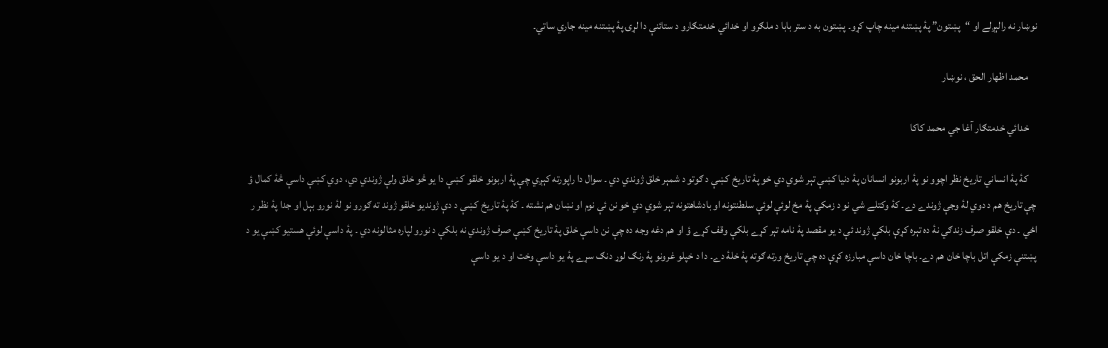نوښار نه رالېږلے او “پښتون” پۀ پښتنه مينه چاپ کړو۔ پښتون به د ستر بابا د ملګرو او خدائي خدمتګارو د ستائنې دا لړۍ پۀ پښتنه مينه جاري ساتي۔

    محمد اظهار الحق ، نوښار

    خدائي خدمتګار آغا جي محمد کاکا

    کۀ پۀ انساني تاريخ نظر اچوو نو پۀ اربونو انسانان پۀ دنيا کښې تېر شوي دي خو پۀ تاريخ کښې د ګوتو د شمېر خلق ژوندي دي ۔ سوال دا راپورته کېږي چې پۀ اربونو خلقو کښې دا يو څو خلق ولې ژوندي دي، دوي کښې داسې څۀ کمال ؤ چې تاريخ هم د دوي لۀ وجې ژوندے دے۔ کۀ وکتلے شي نو د زمکې پۀ مخ لوئې لوئې سلطنتونه او بادشاهتونه تېر شوي دي خو نن ئې نوم او نښان هم نشته ۔ کۀ پۀ تاريخ کښې د دې ژونديو خلقو ژوند ته ګورو نو لۀ نورو بېل او جدا پۀ نظر ر اځي ۔ دې خلقو صرف زندګي نۀ ده تېره کړې بلکې ژوند ئې د يو مقصد پۀ نامه تېر کړے بلکې وقف کړے ؤ او هم دغه وجه ده چې نن داسې خلق پۀ تاريخ کښې صرف ژوندي نه بلکې د نورو لپاره مثالونه دي ۔ پۀ داسې لوئې هستيو کښې يو د پښتنې زمکې اتل باچا خان هم دے۔ باچا خان داسې مبارزه کړې ده چې تاريخ ورته ګوته پۀ خلۀ دے۔ دا د خپلو غرونو پۀ رنګ لوړ دنګ سړے پۀ يو داسې وخت او د يو داسې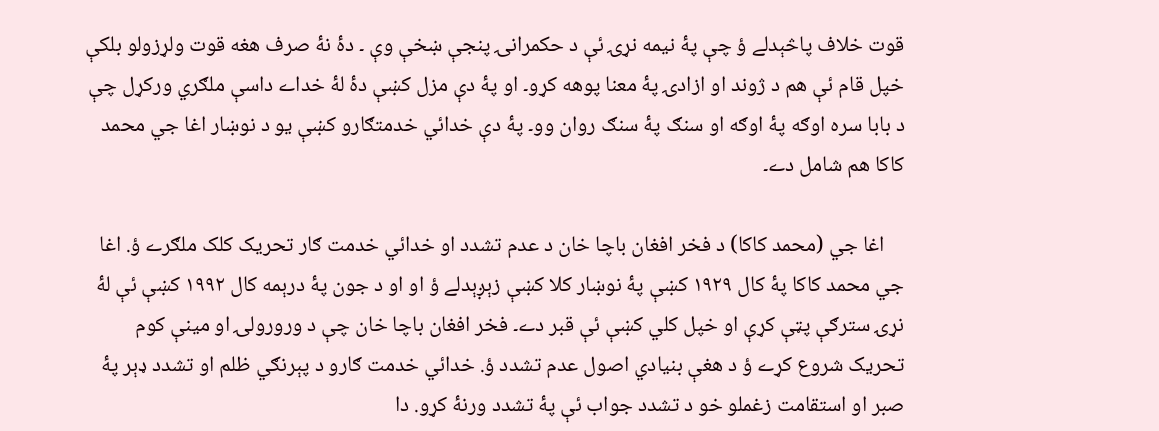قوت خلاف پاڅېدلے ؤ چې پۀ نيمه نړۍ ئې د حکمرانۍ پنجې ښخې وې ۔ دۀ نۀ صرف هغه قوت ولړزولو بلکې خپل قام ئې هم د ژوند او ازادۍ پۀ معنا پوهه کړو۔ او پۀ دې مزل کښې دۀ لۀ خداے داسې ملګري ورکړل چې د بابا سره اوګه پۀ اوګه او سنګ پۀ سنګ روان وو۔ پۀ دې خدائي خدمتګارو کښې يو د نوښار اغا جي محمد کاکا هم شامل دے۔

    اغا جي (محمد کاکا) د فخر افغان باچا خان د عدم تشدد او خدائي خدمت ګار تحريک کلک ملګرے ؤ. اغا جي محمد کاکا پۀ کال ۱۹۲۹ کښې پۀ نوښار کلا کښې زېږېدلے ؤ او او د جون پۀ درېمه کال ۱۹۹۲ کښې ئې لۀ نړۍ سترګې پټې کړې او خپل کلي کښې ئې قبر دے۔ فخر افغان باچا خان چې د ورورولۍ او مينې کوم تحريک شروع کړے ؤ د هغې بنيادي اصول عدم تشدد ؤ. خدائي خدمت ګارو د پېرنګي ظلم او تشدد ډېر پۀ صبر او استقامت زغملو خو د تشدد جواب ئې پۀ تشدد ورنۀ کړو. دا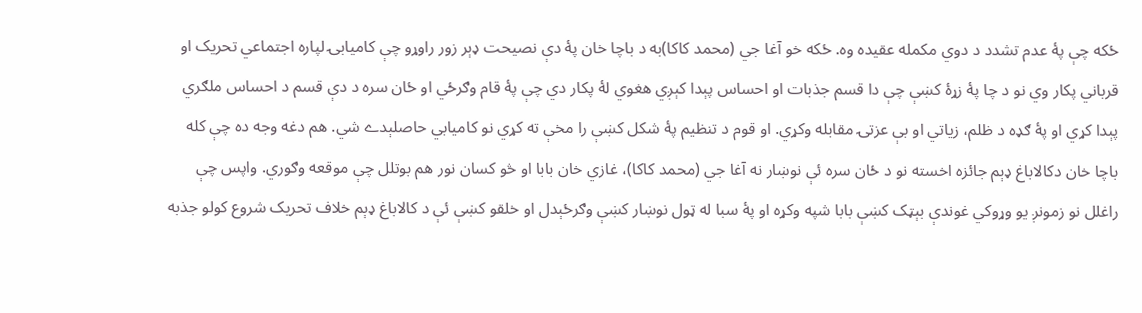ځکه چې پۀ عدم تشدد د دوي مکمله عقيدہ وه. ځکه خو آغا جي (محمد کاکا)به د باچا خان پۀ دې نصيحت ډېر زور راوړو چې کاميابۍ لپارہ اجتماعي تحريک او قرباني پکار وي نو د چا پۀ زړۀ کښې چې دا قسم جذبات او احساس پېدا کېږي هغوي لۀ پکار دي چې پۀ قام وګرځي او ځان سرہ د دې قسم د احساس ملګري پېدا کړي او پۀ ګډه د ظلم، زياتي او بې عزتۍ مقابله وکړي. او قوم د تنظيم پۀ شکل کښې را مخې ته کړي نو کاميابي حاصلېدے شي. ھم دغه وجه ده چې کله باچا خان دکالاباغ ډېم جائزہ اخسته نو د ځان سره ئې نوښار نه آغا جي (محمد کاکا)، غازي خان بابا او څو کسان نور ھم بوتلل چې موقعه وګوري. واپس چې راغلل نو زمونږ يو وړوکي غوندې بېټک کښې بابا شپه وکړه او پۀ سبا له ټول نوښار کښې وګرځېدل او خلقو کښې ئې د کالاباغ ډېم خلاف تحريک شروع کولو جذبه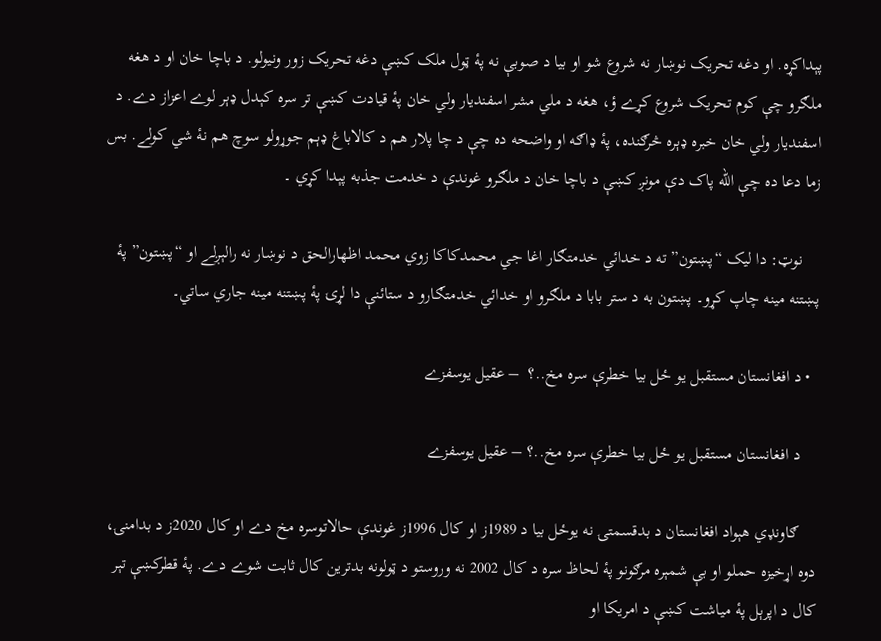پېداکړه. او دغه تحريک نوښار نه شروع شو او بيا د صوبې نه پۀ ټول ملک کښې دغه تحريک زور ونيولو. د باچا خان او د هغه ملګرو چې کوم تحريک شروع کړے ؤ، هغه د ملي مشر اسفنديار ولي خان پۀ قيادت کښې تر سرہ کېدل ډېر لوے اعزاز دے. د اسفنديار ولي خان خبرہ ډېره څرګنده، پۀ ډاګه او واضحه ده چې د چا پلار هم د کالاباغ ډېم جوړولو سوچ هم نۀ شي کولے. بس زما دعا دہ چې الله پاک دې مونږ کښې د باچا خان د ملګرو غوندې د خدمت جذبه پېدا کړي ۔

    نوټ: دا ليک “پښتون” ته د خدائي خدمتګار اغا جي محمدکاکا زوي محمد اظهارالحق د نوښار نه رالېږلے او “پښتون” پۀ پښتنه مينه چاپ کړو۔ پښتون به د ستر بابا د ملګرو او خدائي خدمتګارو د ستائنې دا لړۍ پۀ پښتنه مينه جاري ساتي۔

  • د افغانستان مستقبل يو ځل بيا خطرې سره مخ..؟  – عقيل يوسفزے

    د افغانستان مستقبل يو ځل بيا خطرې سره مخ..؟ – عقيل يوسفزے

    ګاونډي هېواد افغانستان د بدقسمتۍ نه يوځل بيا د 1989ز او کال 1996ز غوندې حالاتوسره مخ دے او کال 2020ز د بدامنۍ، دوه اړخيزه حملو او بې شمېره مرګونو پۀ لحاظ سره د کال 2002 نه وروستو د ټولونه بدترين کال ثابت شوے دے. پۀ قطرکښې تېر کال د اپرېل پۀ مياشت کښې د امريکا او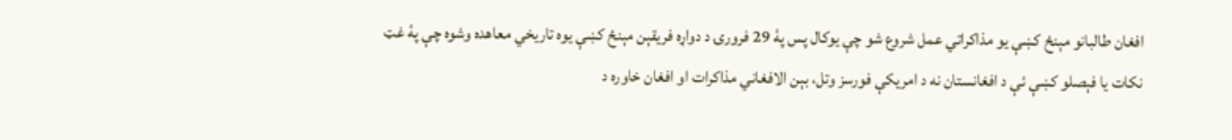افغان طالبانو مېنځ کښې يو مذاکراتي عمل شروع شو چې يوکال پس پۀ 29 فرورۍ د دواړه فريقېن مېنځ کښې يوه تاريخي معاهده وشوه چې پۀ غټ نکات يا فېصلو کښې ئې د افغانستان نه د امريکې فورسز وتل، بېن الافغاني مذاکرات او افغان خاوره د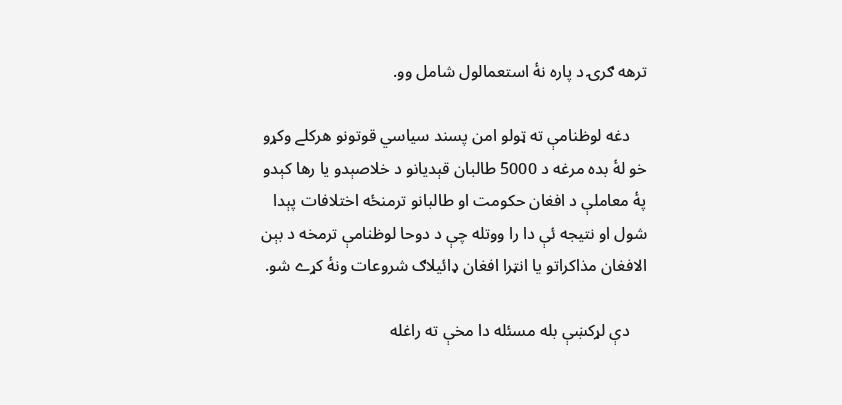ترهه ګرۍ د پاره نۀ استعمالول شامل وو.

    دغه لوظنامې ته ټولو امن پسند سياسي قوتونو هرکلے وکړو خو لۀ بده مرغه د 5000 طالبان قېديانو د خلاصېدو يا رها کېدو پۀ معاملې د افغان حکومت او طالبانو ترمنځه اختلافات پېدا شول او نتيجه ئې دا را ووتله چې د دوحا لوظنامې ترمخه د بېن الافغان مذاکراتو يا انټرا افغان ډائيلاګ شروعات ونۀ کړے شو.

    دې لړکښې بله مسئله دا مخې ته راغله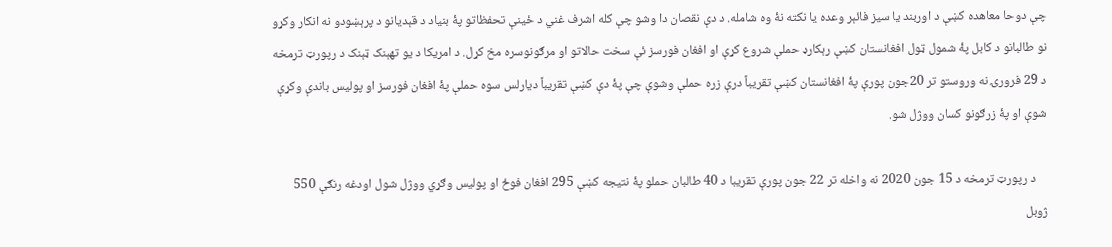چې دوحا معاهده کښې د اوربند يا سيز فائېر وعده يا نکته نۀ وه شامله. د دې نقصان دا وشو چې کله اشرف غني د ځينې تحفظاتو پۀ بنياد د قېديانو د پرېښودو نه انکار وکړو نو طالبانو د کابل پۀ شمول ټول افغانستان کښې رېکارډ حملې شروع کړې او افغان فورسز ئې سخت حالاتو او مرګونوسره مخ کړل. د امريکا د يو تهېنک ټېنک د رپورټ ترمخه د 29 فرورۍ نه وروستو تر 20جون پورې پۀ افغانستان کښې تقريباً درې زره حملې وشوې چې پۀ دې کښې تقريباً ديارلس سوه حملې پۀ افغان فورسز او پوليس باندې وکړې شوې او پۀ زرګونو کسان ووژل شو.

    د رپورټ ترمخه د 15 جون 2020 نه واخله تر 22 جون پورې تقريبا د 40 طالبان حملو پۀ نتيجه کښې 295 افغان فوځ او پوليس وګړي ووژل شول اودغه رنګې 550 ژوبل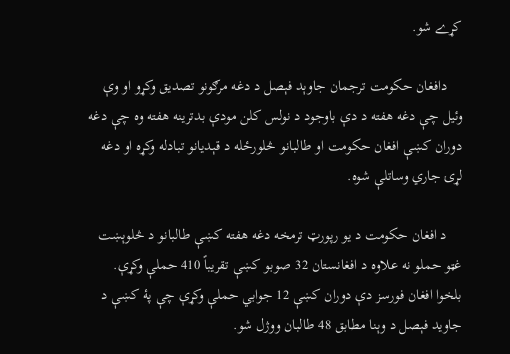کړے شو.

    دافغان حکومت ترجمان جاوېد فېصل د دغه مرګونو تصديق وکړو او وې وئيل چې دغه هفته د دې باوجود د نولس کلن مودې بدترينه هفته وه چې دغه دوران کښې افغان حکومت او طالبانو څلورځله د قېديانو تبادله وکړه او دغه لړۍ جاري وساتلې شوه.

    د افغان حکومت د يو رپورټ ترمخه دغه هفته کښې طالبانو د څلوېښت غټو حملو نه علاوه د افغانستان 32 صوبو کښې تقريباً 410 حملې وکړې. بلخوا افغان فورسز دې دوران کښې 12 جوابي حملې وکړې چې پۀ کښې د جاويد فېصل د وېنا مطابق 48 طالبان ووژل شو.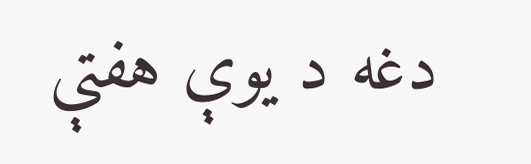دغه د يوې هفتې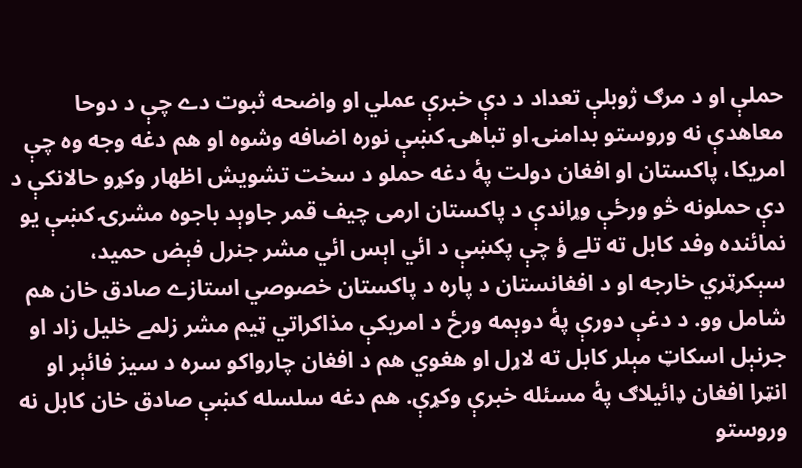حملې او د مرګ ژوبلې تعداد د دې خبرې عملي او واضحه ثبوت دے چې د دوحا معاهدې نه وروستو بدامنۍ او تباهۍ کښې نوره اضافه وشوه او هم دغه وجه وه چې امريکا، پاکستان او افغان دولت پۀ دغه حملو د سخت تشويش اظهار وکړو حالانکې د دې حملونه څو ورځې وړاندې د پاکستان ارمى چيف قمر جاوېد باجوه مشرۍ کښې يو نمائنده وفد کابل ته تلے ؤ چې پکښې د ائي اېس ائي مشر جنرل فېض حميد، سېکرټري خارجه او د افغانستان د پاره د پاکستان خصوصي استازے صادق خان هم شامل وو. د دغې دورې پۀ دوېمه ورځ د امريکې مذاکراتي ټيم مشر زلمے خليل زاد او جرنېل اسکاټ مېلر کابل ته لاړل او هغوي هم د افغان چارواکو سره د سيز فائېر او انټرا افغان ډائيلاګ پۀ مسئله خبرې وکړې. هم دغه سلسله کښې صادق خان کابل نه وروستو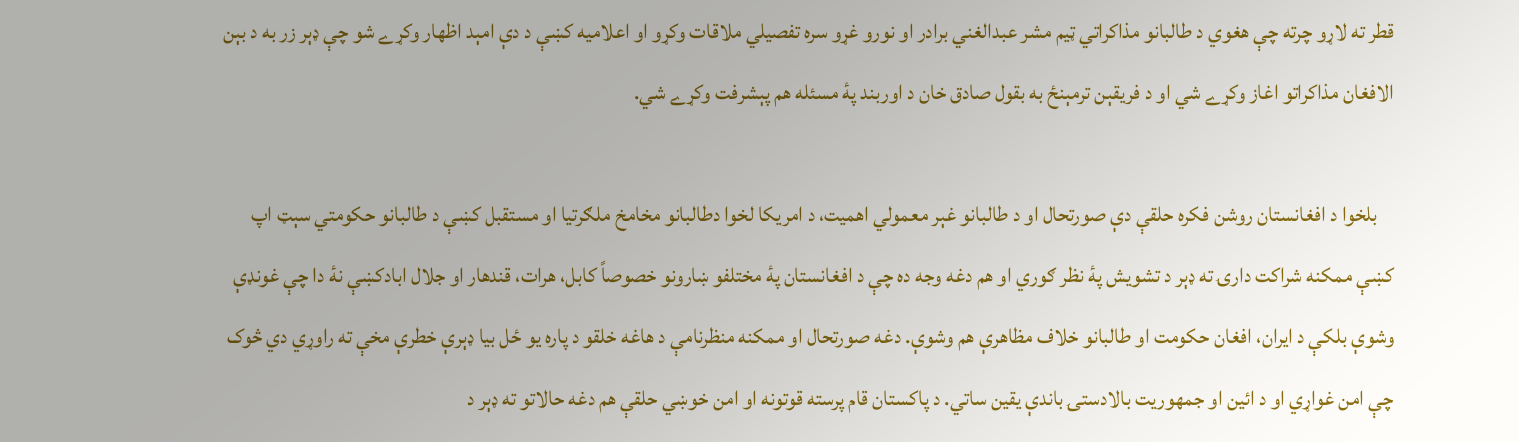قطر ته لاړو چرته چې هغوي د طالبانو مذاکراتي ټيم مشر عبدالغني برادر او نورو غړو سره تفصيلي ملاقات وکړو او اعلاميه کښې د دې امېد اظهار وکړے شو چې ډېر زر به د بېن الافغان مذاکراتو اغاز وکړے شي او د فريقېن ترمېنځ به بقول صادق خان د اوربند پۀ مسئله هم پېشرفت وکړے شي.

    بلخوا د افغانستان روشن فکره حلقې دې صورتحال او د طالبانو غېر معمولي اهميت، د امريکا لخوا دطالبانو مخامخ ملګرتيا او مستقبل کښې د طالبانو حکومتي سېټ اپ کښې ممکنه شراکت دارۍ ته ډېر د تشويش پۀ نظر ګوري او هم دغه وجه ده چې د افغانستان پۀ مختلفو ښارونو خصوصاً کابل، هرات، قندهار او جلال ابادکښې نۀ دا چې غونډې وشوې بلکې د ايران، افغان حکومت او طالبانو خلاف مظاهرې هم وشوې. دغه صورتحال او ممکنه منظرنامې د هاغه خلقو د پاره يو ځل بيا ډېرې خطرې مخې ته راوړي دي څوک چې امن غواړي او د ائين او جمهوريت بالادستۍ باندې يقين ساتي. د پاکستان قام پرسته قوتونه او امن خوښي حلقې هم دغه حالاتو ته ډېر د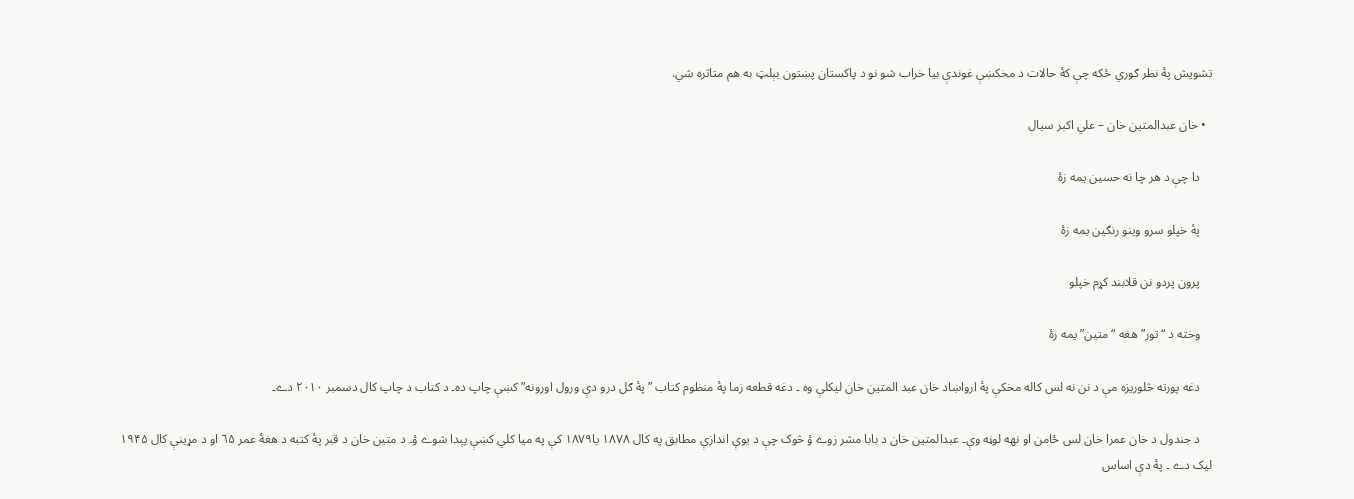تشويش پۀ نظر ګوري ځکه چې کۀ حالات د مخکښې غوندې بيا خراب شو نو د پاکستان پښتون بېلټ به هم متاثره شي.

  • خان عبدالمتين خان – علي اکبر سيال

    دا چې د هر چا نه حسين يمه زۀ

    پۀ خپلو سرو وينو رنګين يمه زۀ

    پرون پردو نن قلابند کړم خپلو

    وخته د “تور” هغه “متين” يمه زۀ

    دغه پورته څلوريزه مې د نن نه لس کاله مخکې پۀ ارواښاد خان عبد المتين خان ليکلې وه ۔ دغه قطعه زما پۀ منظوم کتاب ” پۀ ګل درو دې ورول اورونه” کښې چاپ ده۔ د کتاب د چاپ کال دسمبر ۲۰۱۰ دے۔

    د جندول د خان عمرا خان لس ځامن او نهه لوڼه وې۔ عبدالمتين خان د بابا مشر زوے ؤ څوک چې د يوې اندازې مطابق په کال ۱۸۷۸ يا۱۸۷۹ کې په ميا کلي کښې پېدا شوے ؤ۔ د متين خان د قبر پۀ کتبه د هغۀ عمر ٦۵ او د مړينې کال ۱۹۴۵ ليک دے ۔ پۀ دې اساس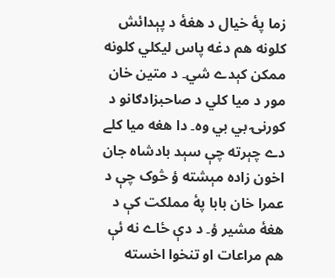زما پۀ خيال د هغۀ د پېدائش کلونه هم دغه پاس ليکلي کلونه ممکن کېدے شي۔ د متين خان مور د ميا کلي د صاحبزادګانو د کورنۍ بي بي وه۔ دا هغه ميا کلے دے چېرته چې سېد بادشاه جان اخون زاده مېشته ؤ څوک چې د عمرا خان بابا پۀ مملکت کې د هغۀ مشير ؤ۔ د دې ځاے نه ئې هم مراعات او تنخوا اخسته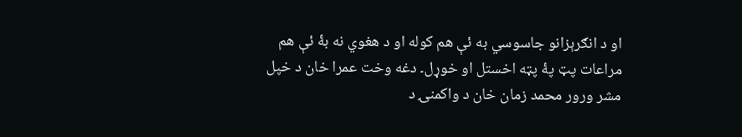او د انګرېزانو جاسوسي به ئې هم کوله او د هغوي نه بۀ ئې هم مراعات پټ پۀ پټه اخستل او خوړل۔ دغه وخت عمرا خان د خپل مشر ورور محمد زمان خان د واکمنۍ د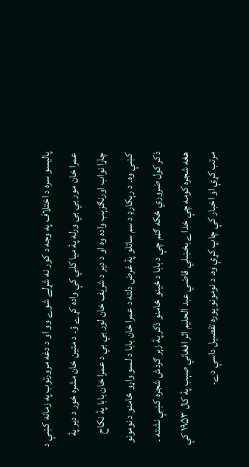پاليسو سره د اختلاف په وجه د کور نه شړلے شوے وو او د دغه مرورتوب په زمانه کښې د عمرا خان مور بي بي ورله پۀ ميا کلي کې واده کړے ؤ۔ د متين خان مشره خور د دير پۀ چاړا نواب اورنګزېب واده وه او د دير د شريف خان لور بي بي د عمرا خان بابا پۀ نکاح کښې وه۔ د رېکارډ د سم ساتلو پۀ غرض دلته د عمرا خان بابا د لسو واړو ځامنو د نومونو ذکر کول ضروري ځکه ګڼم چې د بابا د ځينو ځامنو ذکر پۀ زېر ګردش شجره کښې نشته ۔ هغه شجره کومه چې خداے بخښلي قاضي عبد الحليم اثر افغاني صېب پۀ کال ۱۹۵۳ کې مرتب کړې او اخبار کې چاپ کړې وه. د نومونو پوره تفصيل داسې دے۔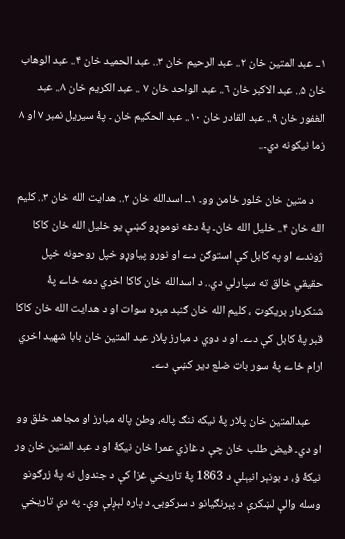۱۔۔ عبد المتين خان ۲.. عبد الرحيم خان ۳.. عبد الحميد خان ۴.. عبد الوهاب خان ۵.. عبد الاکبر خان ٦.. عبد الواحد خان ۷ .. عبد الکريم خان ۸.. عبد الغفور خان ۹.. عبد القادر خان ۱۰.. عبد الحکيم خان ۔ پۀ سيريل نمبر ۷ او ۸ زما نيکونه دي۔..

    د متين خان څلور ځامن وو۔ ۱۔۔ اسدالله خان ۲.. هدايت الله خان ۳.. کليم الله خان ۴.. خليل الله خان۔ پۀ دغه نوموړو کښې يو خليل الله خان کاکا ژوندے او په کابل کې استوګن دے او نورو پياوړو خپل روحونه خپل حقيقي خالق ته سپارلي دي.. د اسدالله خان کاکا اخري دمه ځاے پۀ شنکردار بريکوټ ، کليم الله خان ګنبد مېره سوات او د هدايت الله خان کاکا قبر پۀ کابل کې دے۔ او د دوي د مبارز پلار عبد المتين خان بابا شهيد اخري ارام ځاے پۀ سور باټ ضلع دير کښې دے۔

    عبدالمتين خان پلار پۀ نيکه ننګ پاله، وطن پاله مبارز او مجاهد خلق وو او دي۔ فيض طلب خان چې د غازي عمرا خان نيکۀ او د عبد المتين خان ور نيکۀ ؤ، د بونېر انبېلې د 1863 پۀ تاريخي غزا کې د جندول نه پۀ زرګونو وسله والې لښکرې د پېرنګيانو د سرکوبۍ د پاره لېږلې وې۔ په دې تاريخي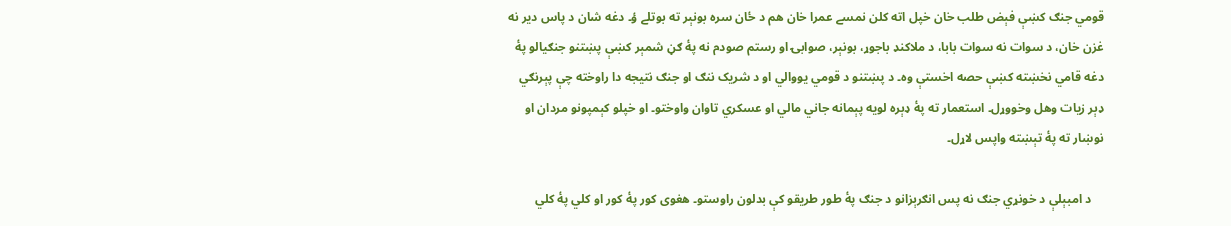قومي جنګ کښې فېض طلب خان خپل اته کلن نمسے عمرا خان هم د ځان سره بونېر ته بوتلے ؤ۔ دغه شان د پاس دير نه غزن خان، د سوات نه سوات بابا، د ملاکنډ باجوړ، بونېر، صوابۍ او رستم صودم نه پۀ ګڼ شمېر کښې پښتنو جنګيالو پۀ دغه قامي نخښته کښې حصه اخستې وه۔ د پښتنو د قومي يووالي او د شريک ننګ او جنګ نتيجه دا راوخته چې پېرنګي ډېر زيات وهل وخووړل۔ استعمار ته پۀ ډېره لويه پېمانه جاني مالي او عسکري تاوان واوختو۔ او خپلو کېمپونو مردان او نوښار ته پۀ تېښته واپس لاړل۔

    د امبېلې د خونړي جنګ نه پس انګرېزانو د جنګ پۀ طور طريقو کې بدلون راوستو۔ هغوی کور پۀ کور او کلي پۀ کلي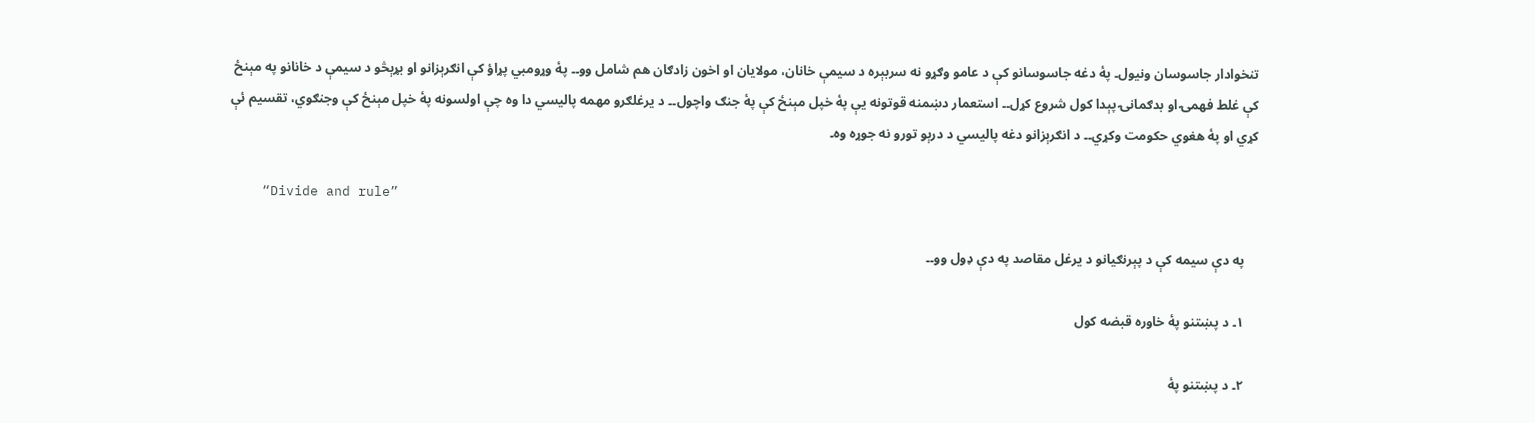تنخوادار جاسوسان ونيول۔ پۀ دغه جاسوسانو کې د عامو وګړو نه سربېره د سيمې خانان، مولايان او اخون زادګان هم شامل وو۔۔ پۀ وړومبي پړاؤ کې انګرېزانو او بړېڅو د سيمې د خانانو په مېنځ کې غلط فهمۍ او بدګمانۍ پېدا کول شروع کړل۔۔ استعمار دښمنه قوتونه يې پۀ خپل مېنځ کې پۀ جنګ واچول۔۔ د يرغلګرو مهمه پاليسي دا وه چې اولسونه پۀ خپل مېنځ کې وجنګوي، تقسيم ئې کړي او پۀ هغوي حکومت وکړي۔۔ د انګرېزانو دغه پاليسي د درېو تورو نه جوړه وه۔

    “Divide and rule”

    په دې سيمه کې د پېرنګيانو د يرغل مقاصد په دې ډول وو۔۔

    ۱۔ د پښتنو پۀ خاوره قبضه کول

    ۲۔ د پښتنو پۀ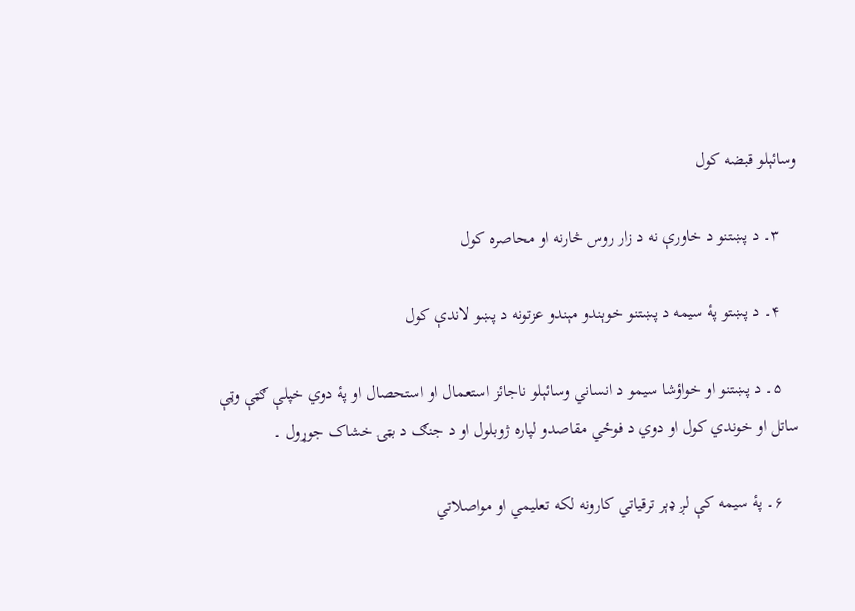وسائېلو قبضه کول

    ۳۔ د پښتنو د خاورې نه د زار روس څارنه او محاصره کول

    ۴۔ د پښتو پۀ سيمه د پښتنو خوېندو مېندو عزتونه د پښو لاندې کول

    ۵۔ د پښتنو او خواؤشا سيمو د انساني وسائېلو ناجائز استعمال او استحصال او پۀ دوي خپلې ګټې وټې ساتل او خوندي کول او دوي د فوځي مقاصدو لپاره ژوبلول او د جنګ د بټۍ خشاک جوړول ۔

    ۶۔ پۀ سيمه کې لږ ډېر ترقياتي کارونه لکه تعليمي او مواصلاتي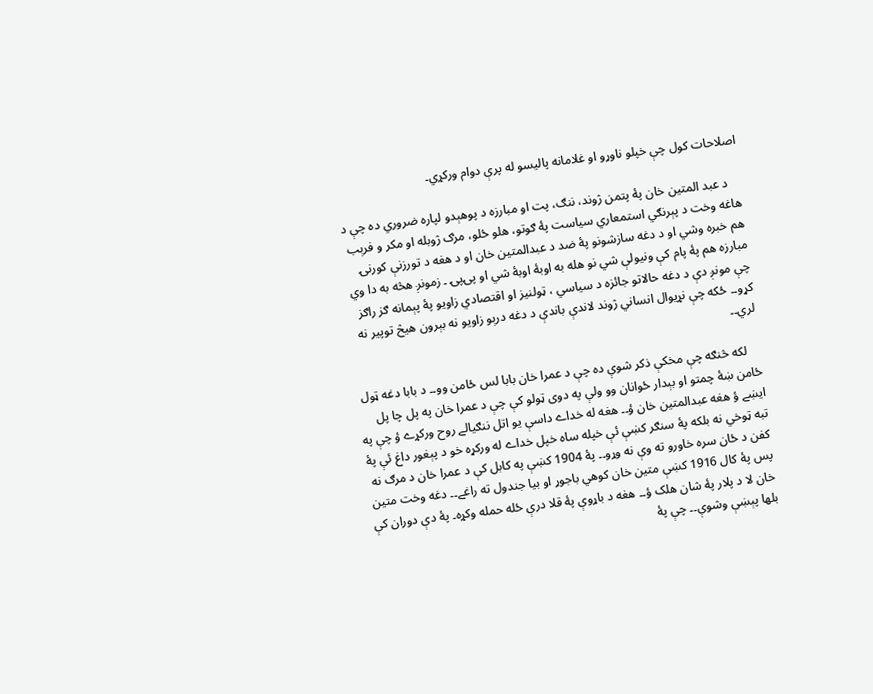اصلاحات کول چې خپلو ناوړو او غلامانه پاليسو له پرې دوام ورکړي۔

    د عبد المتين خان پۀ پتمن ژوند، ننګ، پت او مبارزه د پوهېدو لپاره ضروري ده چې د هاغه وخت د پېرنګي استمعاري سياست پۀ ګوتو، هلو ځلو، مرګ ژوبله او مکر و فرېب هم خبره وشي او د دغه سازشونو پۀ ضد د عبدالمتين خان او د هغه د تورزنې کورنۍ مبارزه هم پۀ پام کې ونيولې شي نو هله به اوبۀ اوبۀ شي او پۍپۍ ۔ زمونږ هڅه به دا وي چې مونږ دې د دغه حالاتو جائزه د سياسي ، ټولنيز او اقتصادي زاويو پۀ پېمانه ګز راګز کړو۔۔ ځکه چې نړيوال انساني ژوند لاندې باندې د دغه درېو زاويو نه بېرون هيڅ توپير نه لري۔۔

    لکه څنګه چې مخکې ذکر شوې ده چې د عمرا خان بابا لس ځامن وو۔۔ د بابا دغه ټول ځامن ښۀ چمتو او بېدار ځوانان وو ولې په دوی ټولو کې چې د عمرا خان په پل چا پل ايښے ؤ هغه عبدالمتين خان ؤ۔۔ هغه له خداے داسې يو اتل ننګيالے روح ورکړے ؤ چې په تبه ټوخي نه بلکه پۀ سنګر کښې ئې خپله ساه خپل خداے له ورکړه خو د پېغور داغ ئې پۀ کفن د ځان سره خاورو ته وې نه وړو۔۔ پۀ 1904 کښې په کابل کې د عمرا خان د مرګ نه پس پۀ کال 1916 کښې متين خان کوهي باجوړ او بيا جندول ته راغے۔۔ دغه وخت متين خان لا د پلار پۀ شان هلک ؤ۔۔ هغه د باړوې پۀ قلا درې ځله حمله وکړه۔ پۀ دې دوران کې بلها پېښې وشوې۔۔ چې پۀ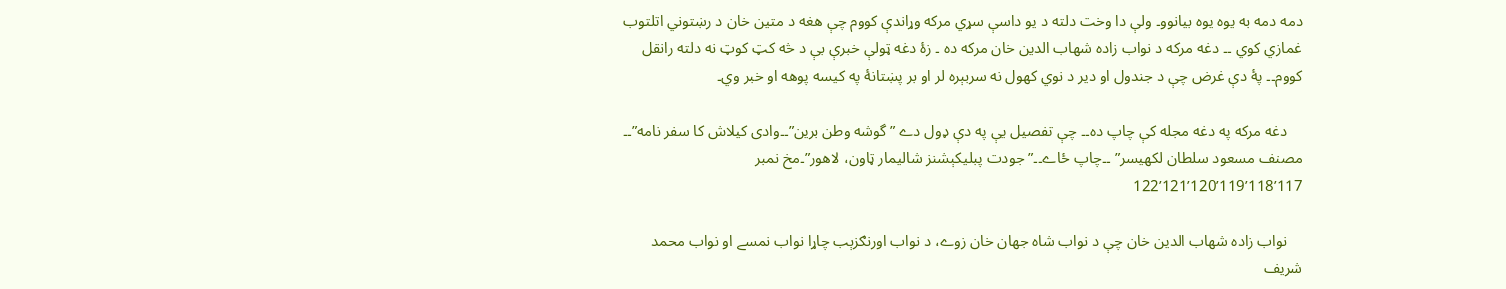دمه دمه به يوه يوه بيانوو۔ ولې دا وخت دلته د يو داسې سړي مرکه وړاندې کووم چې هغه د متين خان د رښتوني اتلتوب غمازي کوي ۔۔ دغه مرکه د نواب زاده شهاب الدين خان مرکه ده ۔ زۀ دغه ټولې خبرې بې د څه کټ کوټ نه دلته رانقل کووم۔۔ پۀ دې غرض چې د جندول او دير د نوي کهول نه سربېره لر او بر پښتانۀ په کيسه پوهه او خبر وي۔

    دغه مرکه په دغه مجله کې چاپ ده۔۔ چې تفصيل يې په دې ډول دے ” گوشه وطن برين”۔۔وادی کيلاش کا سفر نامه”۔۔ مصنف مسعود سلطان لکهيسر” ۔۔چاپ ځاے۔۔”جودت پبليکېشنز شاليمار ټاون، لاهور”۔مخ نمبر 117’118’119’120’121’122

    نواب زاده شهاب الدين خان چې د نواب شاه جهان خان زوے، د نواب اورنګزېب چاړا نواب نمسے او نواب محمد شريف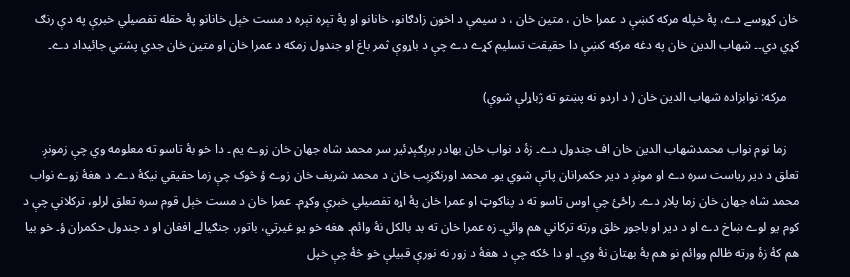خان کړوسے دے، پۀ خپله مرکه کښې د عمرا خان ، متين خان ، د سيمې د اخون زادګانو، خانانو او پۀ تېره تېره د مست خېل خانانو پۀ حقله تفصيلي خبرې په دې رنګ کړي دي۔۔ شهاب الدين خان په دغه مرکه کښې دا حقيقت تسليم کړے دے چې د باړوې ثمر باغ او جندول زمکه د عمرا خان او متين خان جدي پشتي جائيداد دے۔

    مرکه: نوابزاده شهاب الدين خان ( د اردو نه پښتو ته ژباړلې شوې)

    زما نوم نواب محمدشهاب الدين خان اف جندول دے۔ زۀ د نواب خان بهادر برېګېډئير سر محمد شاه جهان خان زوے يم ۔ دا خو بۀ تاسو ته معلومه وي چې زمونږ تعلق د دير رياست سره دے او مونږ د دير حکمرانان پاتې شوي يو۔ محمد اورنګزېب خان د محمد شريف خان زوے ؤ څوک چې زما حقيقي نيکۀ دے۔ د هغۀ زوے نواب محمد شاه جهان خان زما پلار دے۔ راځئ چې اوس تاسو ته د پناکوټ او عمرا خان پۀ اړه تفصيلي خبرې وکړم۔ عمرا خان د مست خېل قوم سره تعلق لرلو، ترکلاني چې د کوم يو لوے ښاخ دے او د دير او باجوړ خلق ورته ترکاني هم وائي۔ زه عمرا خان ته بد بالکل نۀ وائم۔ هغه خو يو غيرتي، باتور، جنګيالے افغان او د جندول حکمران ؤ۔ خو بيا هم کۀ زۀ ورته ظالم ووائم نو هم بۀ بهتان نۀ وي۔ او دا ځکه چې د هغۀ د زور نه نورې قبيلې خو څۀ چې خپل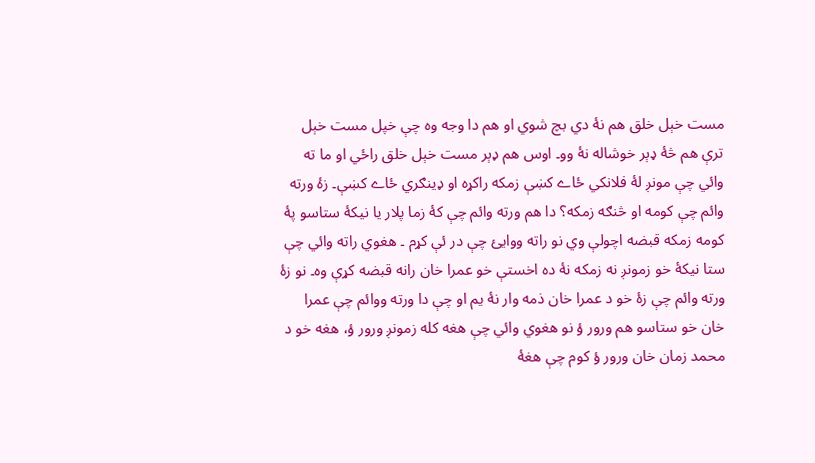مست خېل خلق هم نۀ دي بچ شوي او هم دا وجه وه چې خپل مست خېل ترې هم څۀ ډېر خوشاله نۀ وو۔ اوس هم ډېر مست خېل خلق راځي او ما ته وائي چې مونږ لۀ فلانکي ځاے کښې زمکه راکړه او ډينګري ځاے کښې۔ زۀ ورته وائم چې کومه او څنګه زمکه؟ دا هم ورته وائم چې کۀ زما پلار يا نيکۀ ستاسو پۀ کومه زمکه قبضه اچولې وي نو راته ووايئ چې در ئې کړم ۔ هغوي راته وائي چې ستا نيکۀ خو زمونږ نه زمکه نۀ ده اخستې خو عمرا خان رانه قبضه کړې وه۔ نو زۀ ورته وائم چې زۀ خو د عمرا خان ذمه وار نۀ يم او چې دا ورته ووائم چې عمرا خان خو ستاسو هم ورور ؤ نو هغوي وائي چې هغه کله زمونږ ورور ؤ، هغه خو د محمد زمان خان ورور ؤ کوم چې هغۀ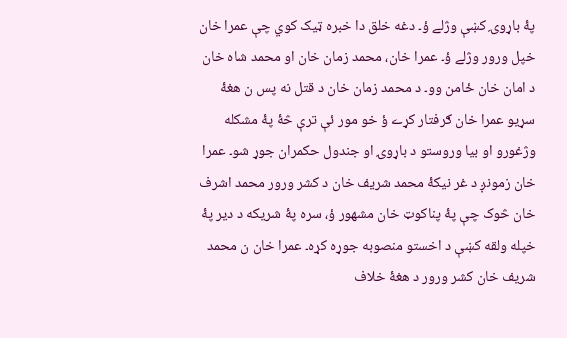پۀ باړوۍ کښې وژلے ؤ۔ دغه خلق دا خبره ټيک کوي چې عمرا خان خپل ورور وژلے ؤ۔ عمرا خان، محمد زمان خان او محمد شاه خان د امان خان ځامن وو۔ د محمد زمان خان د قتل نه پس ن هغۀ سړيو عمرا خان ګرفتار کړے ؤ خو مور ئې ترې څۀ پۀ مشکله وژغورو او بيا وروستو د باړوۍ او جندول حکمران جوړ شو۔ عمرا خان زمونږ د غر نيکۀ محمد شريف خان د کشر ورور محمد اشرف خان څوک چې پۀ پناکوټ خان مشهور ؤ، سره پۀ شريکه د دير پۀ خپله ولقه کښې د اخستو منصوبه جوړه کړه۔ عمرا خان ن محمد شريف خان کشر ورور د هغۀ خلاف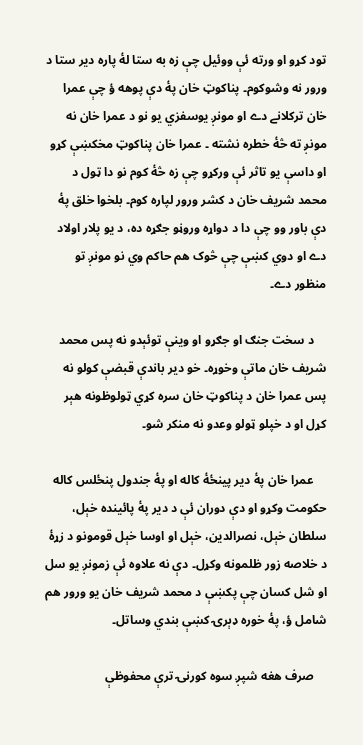تود کړو او ورته ئې ووئيل چې زه به ستا لۀ پاره دير ستا د ورور نه وشوکوم۔ پناکوټ خان پۀ دې پوهه ؤ چې عمرا خان ترکلانے دے او مونږ يوسفزي يو نو د عمرا خان نه مونږ ته څۀ خطره نشته ۔ عمرا خان پناکوټ مخکښې کړو او داسې يو تاثر ئې ورکړو چې زه څۀ کوم نو دا ټول د محمد شريف خان د کشر ورور لپاره کوم۔ بلخوا خلق پۀ دې باور وو چې دا د دواړه وروڼو جګړه ده، د يو پلار اولاد دے او دوي کښې چې څوک هم حاکم وي نو مونږ تو منظور دے۔

    د سخت جنګ او جګړو او وينې توئېدو نه پس محمد شريف خان ماتې وخوړه۔ خو دير باندې قبضې کولو نه پس عمرا خان د پناکوټ خان سره کړي ټولوظونه هېر کړل او د خپلو ټولو وعدو نه منکر شو۔

    عمرا خان پۀ دير پينځۀ کاله او پۀ جندول پنځلس کاله حکومت وکړو او دې دوران ئې د دير پۀ پائينده خېل، سلطان خېل، نصرالدين، خېل او اوسا خېل قومونو د زړۀ د خلاصه زور ظلمونه وکړل۔ دې نه علاوه ئې زمونږ يو سل او شل کسان چې پکښې د محمد شريف خان يو ورور هم شامل ؤ، پۀ خوره ډېرۍ کښې بندي وساتل۔

    صرف هغه شپږ سوه کورنۍ ترې محفوظې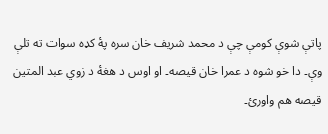پاتې شوې کومې چې د محمد شريف خان سره پۀ کډه سوات ته تلې وې۔ دا خو شوه د عمرا خان قيصه۔ او اوس د هغۀ د زوي عبد المتين قيصه هم واورئ۔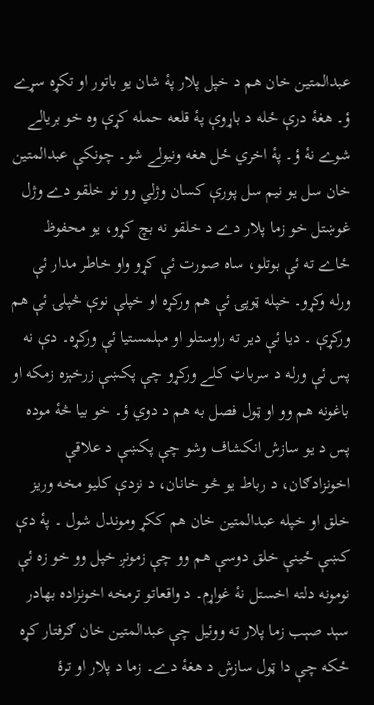عبدالمتين خان هم د خپل پلار پۀ شان يو باتور او تکړه سړے ؤ۔ هغۀ درې ځله د باړوې پۀ قلعه حمله کړې وه خو بريالے شوے نۀ ؤ۔ پۀ اخري ځل هغه ونيولے شو۔ چونکې عبدالمتين خان سل يو نيم سل پورې کسان وژلي وو نو خلقو دے وژل غوښتل خو زما پلار دے د خلقو نه بچ کړو، يو محفوظ ځاے ته ئې بوتلو، ساه صورت ئې کړو واو خاطر مدار ئې ورله وکړو۔ خپله ټوپۍ ئې هم ورکړه او خپلې نوې څپلۍ ئې هم ورکړې ۔ ديا ئې دير ته راوستلو او مېلمستيا ئې ورکړه۔ دې نه پس ئې ورله د سرباټ کلے ورکړو چې پکښې زرخېزه زمکه او باغونه هم وو او ټول فصل به هم د دوي ؤ۔ خو بيا څۀ موده پس د يو سازش انکشاف وشو چې پکښې د علاقې اخونزادګان، د رباط يو څو خانان، د نزدې کليو مخه وريز خلق او خپله عبدالمتين خان هم ککړ وموندل شول ۔ پۀ دې کښې ځينې خلق دوسې هم وو چې زمونږ خپل وو خو زه ئې نومونه دلته اخستل نۀ غواړم۔ د واقعاتو ترمخه اخونزاده بهادر سېد صېب زما پلار ته ووئيل چې عبدالمتين خان ګرفتار کړه ځکه چې دا ټول سازش د هغۀ دے۔ زما د پلار او ترۀ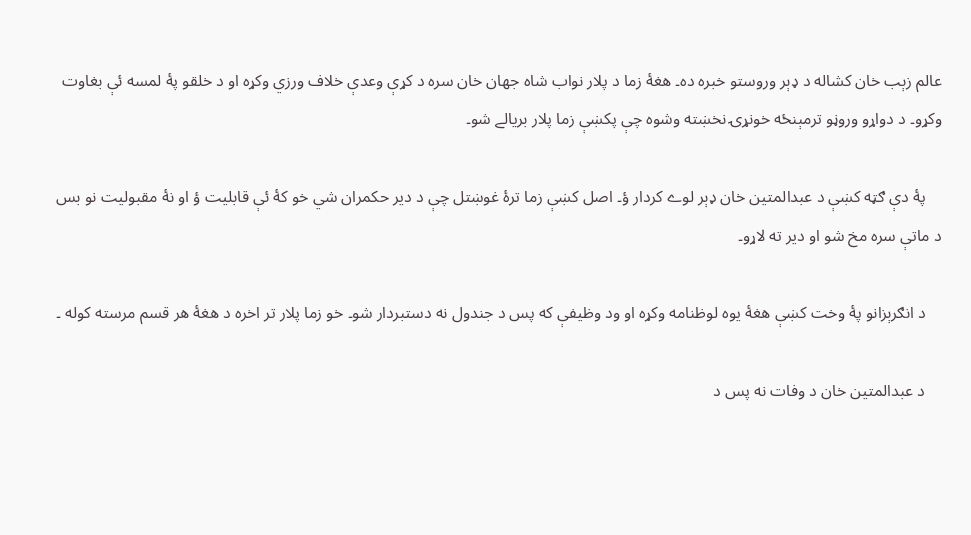عالم زېب خان کشاله د ډېر وروستو خبره ده۔ هغۀ زما د پلار نواب شاه جهان خان سره د کړې وعدې خلاف ورزي وکړه او د خلقو پۀ لمسه ئې بغاوت وکړو۔ د دواړو وروڼو ترمېنځه خونړۍ نخښته وشوه چې پکښې زما پلار بريالے شو۔

    پۀ دې ګټه کښې د عبدالمتين خان ډېر لوے کردار ؤ۔ اصل کښې زما ترۀ غوښتل چې د دير حکمران شي خو کۀ ئې قابليت ؤ او نۀ مقبوليت نو بس د ماتې سره مخ شو او دير ته لاړو۔

    د انګرېزانو پۀ وخت کښې هغۀ يوه لوظنامه وکړه او ود وظيفې که پس د جندول نه دستبردار شو۔ خو زما پلار تر اخره د هغۀ هر قسم مرسته کوله ۔

    د عبدالمتين خان د وفات نه پس د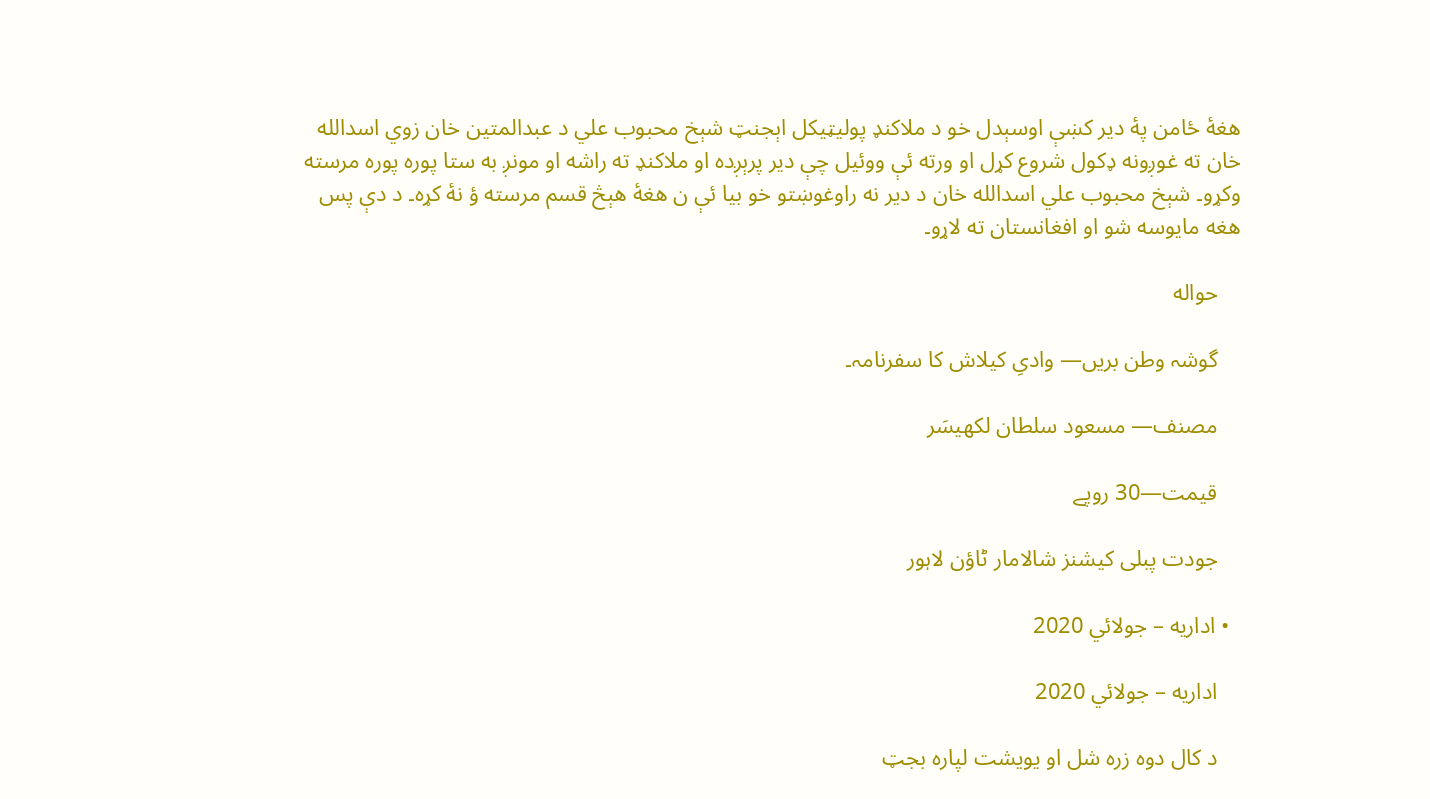هغۀ ځامن پۀ دير کښې اوسېدل خو د ملاکنډ پوليټيکل اېجنټ شېخ محبوب علي د عبدالمتين خان زوي اسدالله خان ته غوږونه ډکول شروع کړل او ورته ئې ووئيل چې دير پرېږده او ملاکنډ ته راشه او مونږ به ستا پوره پوره مرسته وکړو۔ شېخ محبوب علي اسدالله خان د دير نه راوغوښتو خو بيا ئې ن هغۀ هېڅ قسم مرسته ؤ نۀ کړه۔ د دې پس هغه مايوسه شو او افغانستان ته لاړو۔

    حواله

    گوشہ وطن بریں— وادیِ کیلاش کا سفرنامہ۔

    مصنف— مسعود سلطان لکھیسَر

    قیمت—30 روپے

    جودت پبلی کیشنز شالامار ٹاؤن لاہور

  • اداريه – جولائي 2020

    اداريه – جولائي 2020

    د کال دوه زره شل او یویشت لپاره بجټ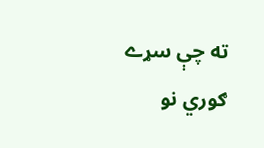ته چې سړے ګوري نو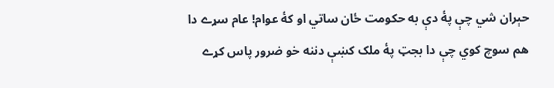حېران شي چې پۀ دې به حکومت ځان ساتي او کۀ عوام! عام سړے دا هم سوچ کوي چې دا بجټ پۀ ملک کښې دننه خو ضرور پاس کړے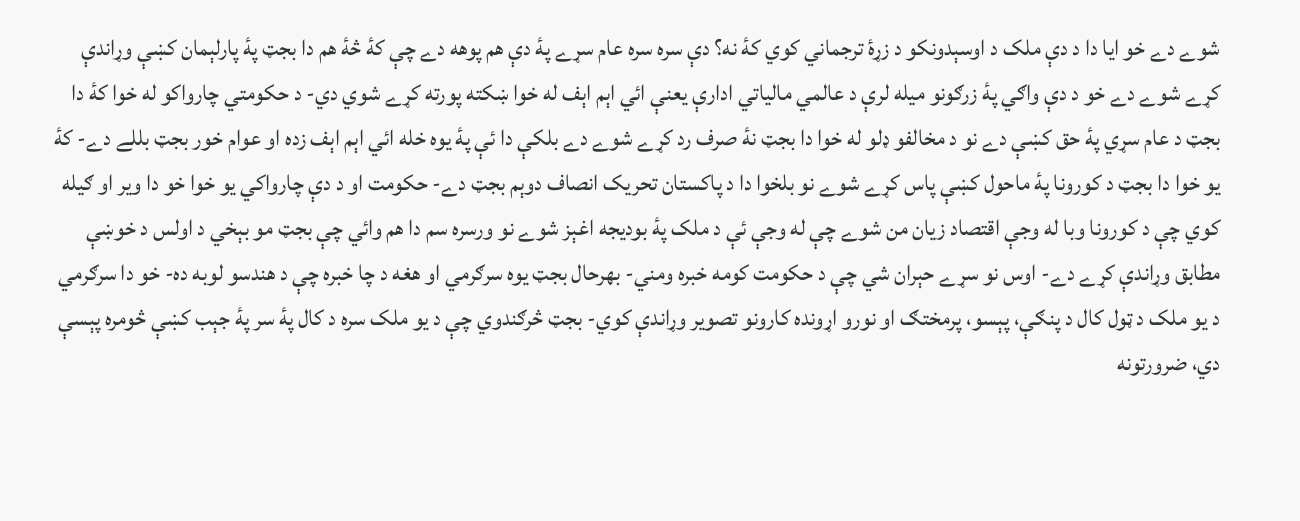شوے دے خو ایا دا د دې ملک د اوسېدونکو د زړۀ ترجماني کوي کۀ نه؟ دې سره سره عام سړے پۀ دې هم پوهه دے چې کۀ څۀ هم دا بجټ پۀ پارلېمان کښې وړاندې کړے شوے دے خو د دې واګي پۀ زرګونو میله لرې د عالمي مالیاتي ادارې یعنې ائي اېم اېف له خوا ښکته پورته کړے شوي دي- د حکومتي چارواکو له خوا کۀ دا بجټ د عام سړي پۀ حق کښې دے نو د مخالفو ډلو له خوا دا بجټ نۀ صرف رد کړے شوے دے بلکې دا ئې پۀ یوه خله ائي اېم اېف زده او عوام خور بجټ بللے دے- کۀ یو خوا دا بجټ د کورونا پۀ ماحول کښې پاس کړے شوے نو بلخوا دا د پاکستان تحریک انصاف دوېم بجټ دے- حکومت او د دې چارواکي یو خوا خو دا ویر او ګیله کوي چې د کورونا وبا له وجې اقتصاد زیان من شوے چې له وجې ئې د ملک پۀ بودیجه اغېز شوے نو ورسره سم دا هم وائي چې بجټ مو بېخي د اولس د خوښې مطابق وړاندې کړے دے- اوس نو سړے حېران شي چې د حکومت کومه خبره ومني- بهرحال بجټ یوه سرګرمي او هغه د چا خبره چې د هندسو لوبه ده- خو دا سرګرمي د یو ملک د ټول کال د پنګې، پېسو، پرمختګ او نورو اړونده کارونو تصویر وړاندې کوي- بجټ څرګندوي چې د یو ملک سره د کال پۀ سر پۀ جېب کښې څومره پېسې دي، ضرورتونه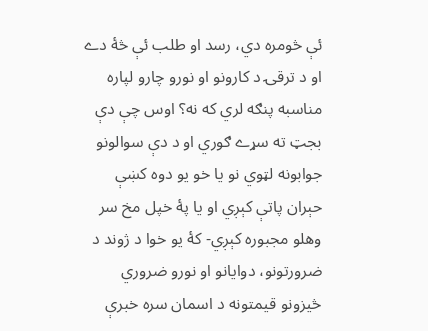ئې څومره دي، رسد او طلب ئې څۀ دے او د ترقۍ د کارونو او نورو چارو لپاره مناسبه پنګه لري که نه؟ اوس چې دې بجټ ته سړے ګوري او د دې سوالونو جوابونه لټوي نو یا خو یو دوه کښې حېران پاتې کېږي او یا پۀ خپل مخ سر وهلو مجبوره کېږي- کۀ یو خوا د ژوند د ضرورتونو، دوایانو او نورو ضروري څیزونو قیمتونه د اسمان سره خبرې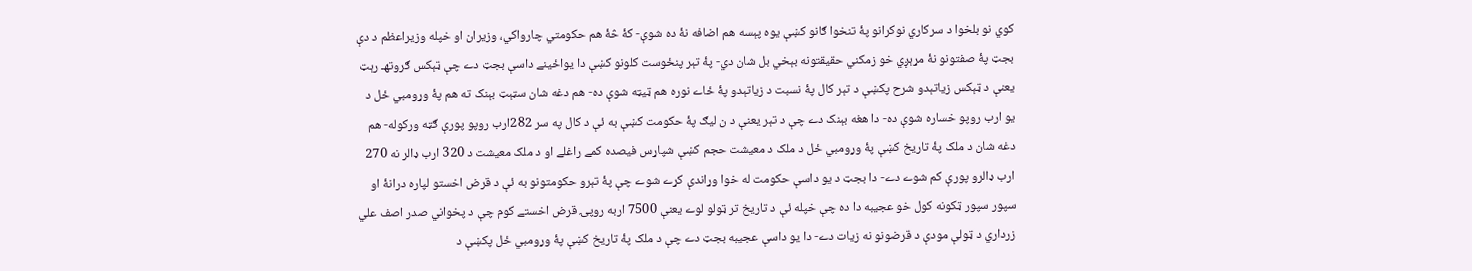کوي نو بلخوا د سرکاري نوکرانو پۀ تنخوا ګانو کښې یوه پېسه هم اضافه نۀ ده شوې- کۀ څۀ هم حکومتي چارواکي، وزیران او خپله وزیراعظم د دې بجټ پۀ صفتونو نۀ مړېږي خو زمکني حقیقتونه بېخي بل شان دي- پۀ تېر پنځوست کلونو کښې دا یواځینے داسې بجټ دے چې ټېکس ګروتهـ رېټ یعنې د ټېکس زیاتېدو شرح پکښې د تېر کال پۀ نسبت د زیاتېدو پۀ ځاے نوره هم ټیټه شوې ده- هم دغه شان سټېټ بېنک ته هم پۀ وړومبي ځل د یو ارب روپو خساره شوې ده- دا هغه بېنک دے چې د تېر یعنې د ن لیګ پۀ حکومت کښې به ئې د کال په سر 282ارب روپو پورې ګټه ورکوله- هم دغه شان د ملک پۀ تاریخ کښې پۀ وړومبي ځل د ملک د معیشت حجم کښې شپاړس فیصده کمے راغلے او د ملک معیشت د 320 ارب ډالر نه 270 ارب ډالرو پورې کم شوے دے- دا بجټ د یو داسې حکومت له خوا وړاندې کړے شوے چې پۀ تېرو حکومتونو به ئې د قرض اخستو لپاره درانۀ او سپور سپور ټکونه کول خو عجیبه دا ده چې خپله ئې د تاریخ تر ټولو لوے یعنې 7500 اربه روپۍ قرض اخستے کوم چې د پخواني صدر اصف علي زرداري د ټولې مودې د قرضونو نه زیات دے- دا یو داسې عجیبه بجټ دے چې د ملک پۀ تاریخ کښې پۀ وړومبي ځل پکښې د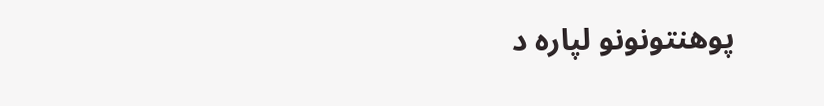پوهنتونونو لپاره د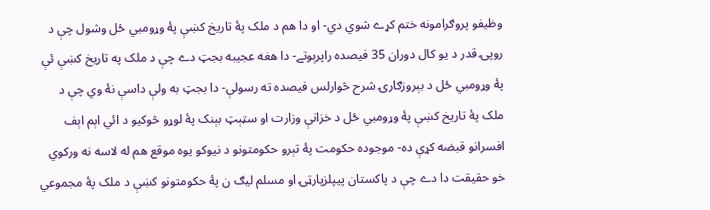وظیفو پروګرامونه ختم کړے شوي دي- او دا هم د ملک پۀ تاریخ کښې پۀ وړومبي ځل وشول چې د روپۍ قدر د یو کال دوران 35 فیصده راپرېوتے- دا هغه عجیبه بجټ دے چې د ملک په تاریخ کښې ئې پۀ وړومبي ځل د بېروزګارۍ شرح څوارلس فیصده ته رسولې- دا بجټ به ولې داسې نۀ وي چې د ملک پۀ تاریخ کښې پۀ وړومبي ځل د خزانې وزارت او سټېټ بېنک پۀ لوړو څوکیو د ائي اېم اېف افسرانو قبضه کړې ده- موجوده حکومت پۀ تېرو حکومتونو د نیوکو یوه موقع هم له لاسه نه ورکوي خو حقیقت دا دے چې د پاکستان پیپلزپارټۍ او مسلم لیګ ن پۀ حکومتونو کښې د ملک پۀ مجموعي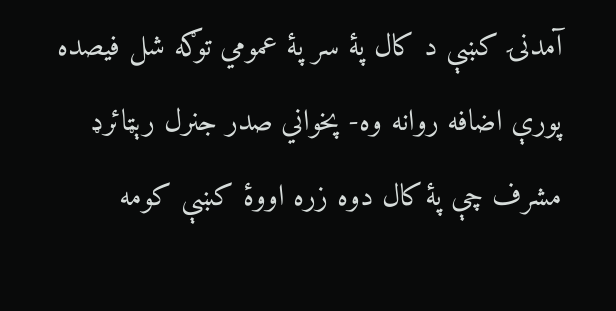آمدنۍ کښې د کال پۀ سر پۀ عمومي توګه شل فیصده پورې اضافه روانه وه- پخواني صدر جنرل رېټائرډ مشرف چې پۀ کال دوه زره اووۀ کښې کومه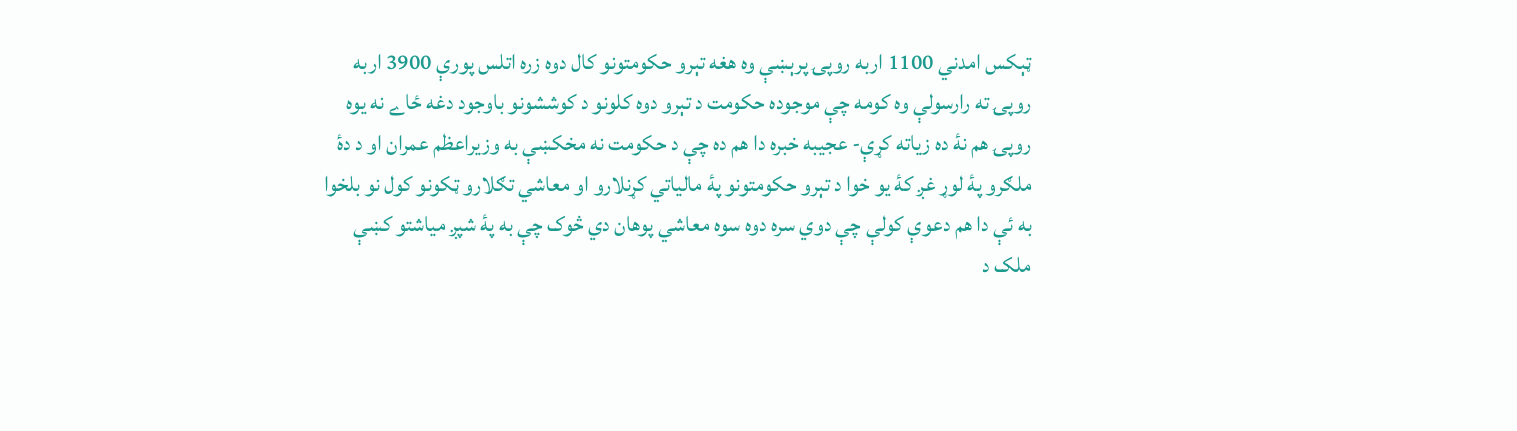ټېکس امدني 1100 اربه روپۍ پرېښې وه هغه تېرو حکومتونو کال دوه زره اتلس پورې 3900 اربه روپۍ ته رارسولې وه کومه چې موجوده حکومت د تېرو دوه کلونو د کوششونو باوجود دغه ځاے نه یوه روپۍ هم نۀ ده زیاته کړې- عجیبه خبره دا هم ده چې د حکومت نه مخکښې به وزیراعظم عمران او د دۀ ملګرو پۀ لوړ غږ کۀ یو خوا د تېرو حکومتونو پۀ مالیاتي کړنلارو او معاشي تګلارو ټکونو کول نو بلخوا به ئې دا هم دعوې کولې چې دوي سره دوه سوه معاشي پوهان دي څوک چې به پۀ شپږ میاشتو کښې ملک د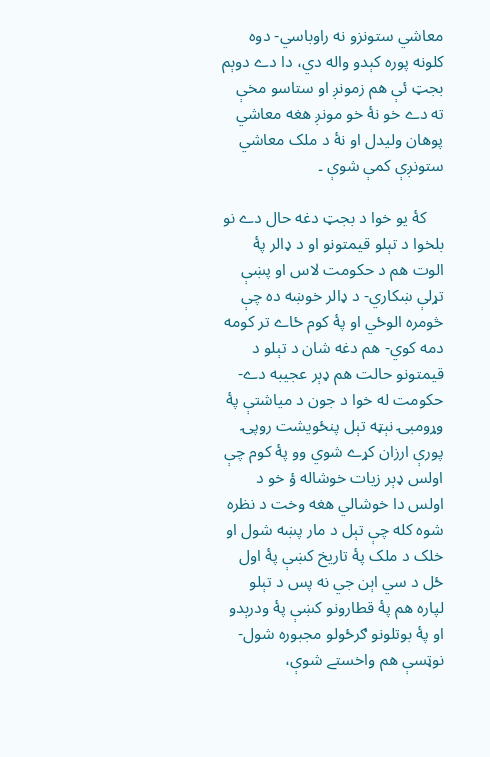معاشي ستونزو نه راوباسي- دوه کلونه پوره کېدو واله دي، دا دے دوېم بجټ ئې هم زمونږ او ستاسو مخې ته دے خو نۀ خو مونږ هغه معاشي پوهان ولیدل او نۀ د ملک معاشي ستونږې کمې شوې ۔

    کۀ یو خوا د بجټ دغه حال دے نو بلخوا د تېلو قیمتونو او د ډالر پۀ الوت هم د حکومت لاس او پښې تړلې ښکاري- د ډالر خوښه ده چې څومره الوځي او پۀ کوم ځاے تر کومه دمه کوي- هم دغه شان د تېلو د قیمتونو حالت هم ډېر عجیبه دے- حکومت له خوا د جون د میاشتې پۀ وړومبۍ نېټه تېل پنځویشت روپۍ پورې ارزان کړے شوي وو پۀ کوم چې اولس ډېر زیات خوشاله ؤ خو د اولس دا خوشالي هغه وخت د نظره شوه کله چې تېل د مار پښه شول او خلک د ملک پۀ تاریخ کښې پۀ اول ځل د سي اېن جي نه پس د تېلو لپاره هم پۀ قطارونو کښې پۀ ودرېدو او پۀ بوتلونو ګرځولو مجبوره شول- نوټسې هم واخستے شوې،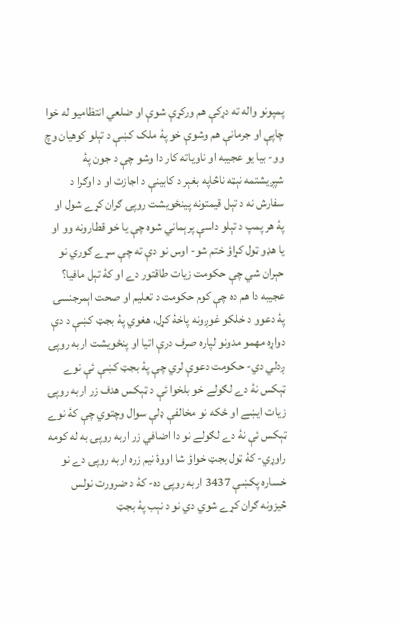پمپونو واله ته دړکې هم ورکړې شوې او ضلعي انتظامیو له خوا چاپې او جرمانې هم وشوې خو پۀ ملک کښې د تېلو کوهیان وچ وو- بیا یو عجیبه او ناویاته کار دا وشو چې د جون پۀ شپږیشتمه نېټه ناڅاپه بغېر د کابینې د اجازت او د اوګرا د سفارش نه د تېل قیمتونه پینځویشت روپۍ ګران کړے شول او پۀ هر پمپ د تېلو داسې پرېماني شوه چې یا خو قطارونه وو او یا هډو ټول کړاؤ ختم شو- اوس نو دې ته چې سړے ګوري نو حېران شي چې حکومت زیات طاقتور دے او کۀ تېل مافیا؟ عجیبه دا هم ده چې کوم حکومت د تعلیم او صحت اېمرجنسۍ پۀ دعوو د خلکو غوږونه پاخۀ کړل، هغوي پۀ بجټ کښې د دې دواړه مهمو مدونو لپاره صرف درې اتیا او پنځویشت اربه روپۍ ږدلي دي- حکومت دعوې لري چې پۀ بجټ کښې ئې نوے ټېکس نۀ دے لګولے خو بلخوا ئې د ټېکس هدف زر اربه روپۍ زیات ایښے او ځکه نو مخالفې ډلې سوال وچتوي چې کۀ نوے ټېکس ئې نۀ دے لګولے نو دا اضافي زر اربه روپۍ به له کومه راوړي- کۀ ټول بجټ خواؤ شا اووۀ نيم زره اربه روپۍ دے نو خساره پکښې 3437 اربه روپۍ ده- کۀ د ضرورت نولس څیزونه ګران کړے شوي دي نو د نېب پۀ بجټ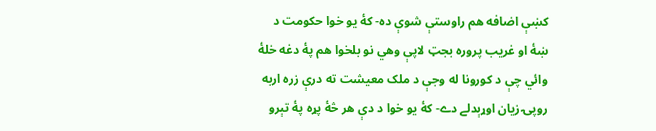کښې اضافه هم راوستې شوې ده- کۀ یو خوا حکومت د ښۀ او غریب پروره بجټ لاپې وهي نو بلخوا هم پۀ دغه خلۀ وائي چې د کورونا له وجې د ملک معیشت ته درې زره اربه روپۍ زیان اوړېدلے دے- کۀ یو خوا د دې هر څۀ پړه پۀ تېرو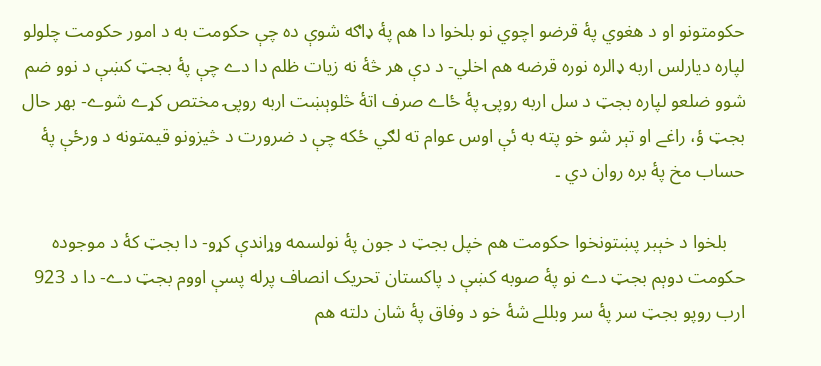حکومتونو او د هغوي پۀ قرضو اچوي نو بلخوا دا هم پۀ ډاګه شوې ده چې حکومت به د امور حکومت چلولو لپاره دیارلس اربه ډالره نوره قرضه هم اخلي- د دې هر څۀ نه زیات ظلم دا دے چې پۀ بجټ کښې د نوو ضم شوو ضلعو لپاره بجټ د سل اربه روپۍ پۀ ځاے صرف اتۀ څلوېښت اربه روپۍ مختص کړے شوے- بهر حال بجټ ؤ، راغے او تېر شو خو پته به ئې اوس عوام ته لګي ځکه چې د ضرورت د څیزونو قیمتونه د ورځې پۀ حساب مخ پۀ بره روان دي ۔

    بلخوا د خېبر پښتونخوا حکومت هم خپل بجټ د جون پۀ نولسمه وړاندې کړو- دا بجټ کۀ د موجوده حکومت دوېم بجټ دے نو پۀ صوبه کښې د پاکستان تحریک انصاف پرله پسې اووم بجټ دے- دا د 923 ارب روپو بجټ سر پۀ سر وبللے شۀ خو د وفاق پۀ شان دلته هم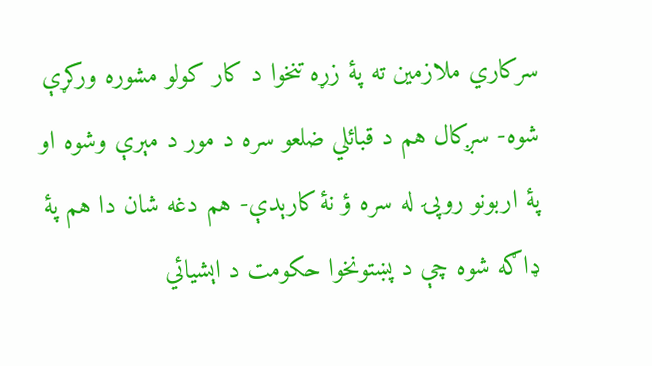سرکاري ملازمین ته پۀ زړه تنخوا د کار کولو مشوره ورکړې شوه- سږکال هم د قبائلي ضلعو سره د مور د مېرې وشوه او پۀ اربونو روپۍ له سره ؤ نۀ کارېدې- هم دغه شان دا هم پۀ ډاګه شوه چې د پښتونخوا حکومت د اېشیائي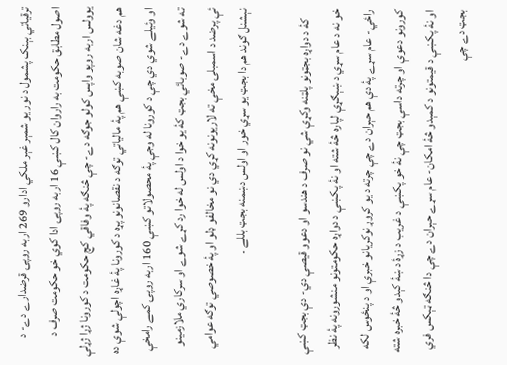ترقیاتي بېنک پشمول د نور یو شمېر غېر ملکي ادارو 269 اربه روپۍ قرضدارے دے- د اصول مطابق حکومت به راروان کال کښې 16 اربه روپۍ ادا کوي خو حکومت صرف د یوولس اربه روپو واپس کولو جوګه دے- چې څنګه پۀ وفاقي کچ حکومت د کورونا ژړا ژړلې هم دغه شان صوبه کښې هم پۀ مالیاتي توګه د نقصانونو پړه د کورونا پۀ غاړه اچولې شوې ده او وئيلے شوي دي چې د کورونا له وجې پۀ محصولاتو کښې 160 اربه روپۍ کمے رامخې ته شوے دے- صوبائي بجټ کۀ یو خوا د اولس له خوا رد کړے شوے او سرکاري ملازمینو ئې پرضد د اسمبلۍ مخې ته لاریونونه کړي دي نو مخالفو ډلو او پۀ خصوصي توګه عوامي نېشنل ګوند هم دا بجټ یو سړي خور او اولس دښمنه بجټ بللے ۔

    کۀ د دواړه بجټونو پلټنه وکړې شي نو صرف د هندسو او دعوو قیصې دي- دې بجټ کښې خو نه د عام سړي د ښېګړې لپاره څۀ شته او نۀ پکښې د دواړه حکومتونو منشورونه پۀ نظر راځي- عام سړے پۀ دې هم حېران دے چې چرته د یو کروړ نوکریانو خبرې او د پنځوس لکه کورونو دعوې او چرته داسې بجټ چې نۀ خو پکښې د غریب د زړۀ د ښۀ کېدو څۀ خبره شته او نۀ پکښې د قیمتونو د کمېدو څۀ امکان- عام سړے حېران دے چې دا څنګه ټېکس فري بجټ دے چې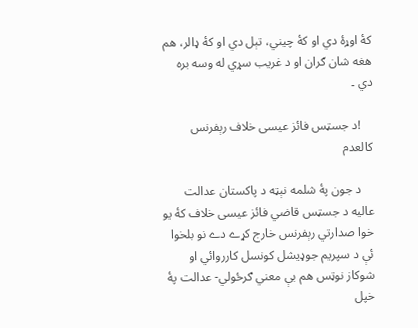کۀ اوړۀ دي او کۀ چیني، تېل دي او کۀ ډالر، هم هغه شان ګران او د غریب سړي له وسه بره دي ۔

    !د جسټس فائز عيسی خلاف رېفرنس کالعدم

    د جون پۀ شلمه نېټه د پاکستان عدالت عالیه د جسټس قاضي فائز عیسی خلاف کۀ یو خوا صدارتي رېفرنس خارج کړے دے نو بلخوا ئې د سپریم جوډیشل کونسل کارروائي او شوکاز نوټس هم بې معني ګرځولي- عدالت پۀ خپل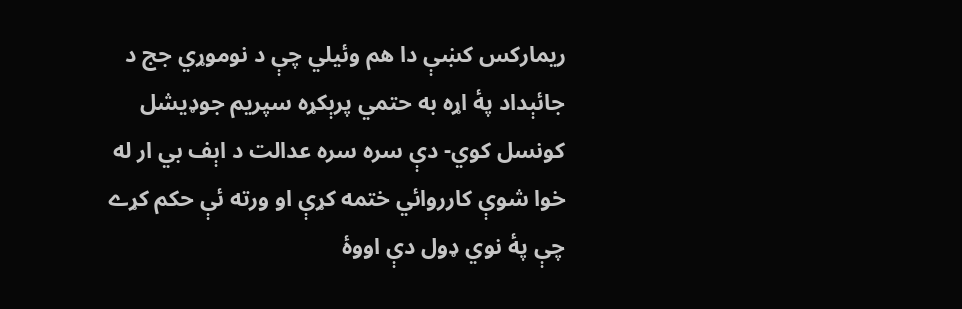ریمارکس کښې دا هم وئيلي چې د نوموړي جج د جائېداد پۀ اړه به حتمي پرېکړه سپریم جوډيشل کونسل کوي- دې سره سره عدالت د اېف بي ار له خوا شوې کارروائي ختمه کړې او ورته ئې حکم کړے چې پۀ نوي ډول دې اووۀ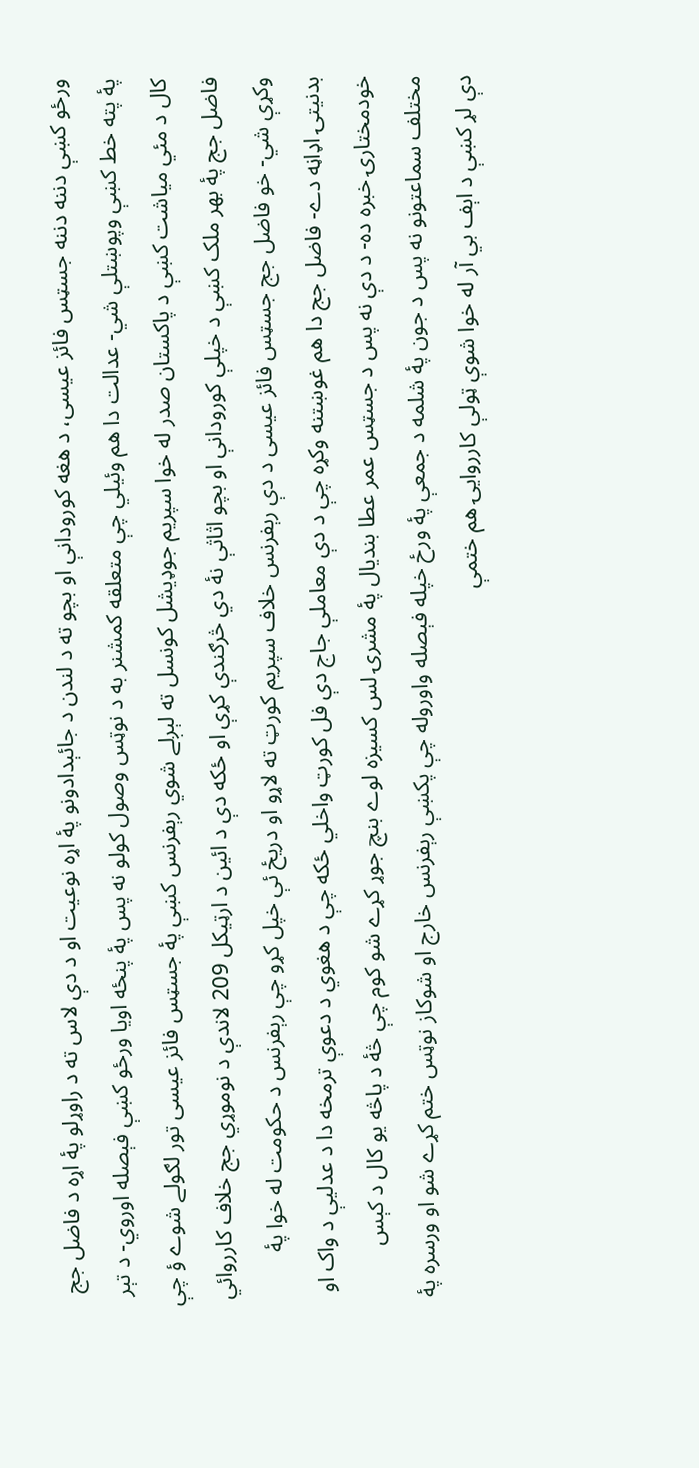ورځو کښې دننه دننه جسټس فائز عیسی، د هغه کورودانې او بچو ته د لندن د جائېدادونو پۀ اړه نوعیت او د دې لاس ته د راوړلو پۀ اړه د فاضل جج پۀ پته خط کښې وپوښتلې شي- عدالت دا هم وئيلي چې متعلقه کمشنر به د نوټس وصول کولو نه پس پۀ پنځه اویا ورځو کښې فېصله اوروي- د تېر کال د مئي میاشت کښې د پاکستان صدر له خوا سپریم جوډیشل کونسل ته لېږلے شوي رېفرنس کښې پۀ جسټس فائز عیسی تور لګولے شوے ؤ چې فاضل جج پۀ بهر ملک کښې د خپلې کورودانې او بچو اثاثې نۀ دي څرګندې کړې او ځکه دې د ائین د ارټیکل 209 لاندې د نوموړي جج خلاف کارروائي وکړې شي- خو فاضل جج جسټس فائز عیسی د دې رېفرنس خلاف سپریم کورټ ته لاړو او دریځ ئې خپل کړو چې رېفرنس د حکومت له خوا پۀ بدنیتۍ اډاڼه دے- فاضل جج دا هم غوښتنه وکړه چې د دې معاملې جاج دې فل کورټ واخلي ځکه چې د هغوي د دعوې ترمخه دا د عدلیې د واک او خودمختارۍ خبره ده- د دې نه پس د جسټس عمر عطا بندیال پۀ مشرۍ لس کسیزه لوے بنچ جوړ کړے شو کوم چې څۀ د پاڅه یو کال د کېس مختلف سماعتونو نه پس د جون پۀ شلمه د جمعې پۀ ورځ خپله فېصله واوروله چې پکښې رېفرنس خارج او شوکاز نوټس ختم کړے شو او ورسره پۀ دې لړ کښې د اېف بي آر له خوا شوې ټولې کارروایۍ هم ختمې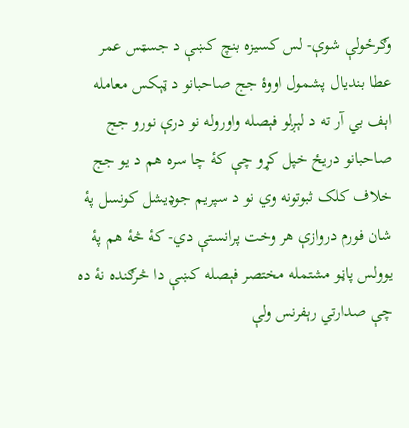وګرځولې شوې- لس کسیزه بنچ کښې د جسټس عمر عطا بندیال پشمول اووۀ جج صاحبانو د ټېکس معامله اېف بي آر ته د لېږلو فېصله واوروله نو درې نورو جج صاحبانو دریځ خپل کړو چې کۀ چا سره هم د یو جج خلاف کلک ثبوتونه وي نو د سپریم جوډیشل کونسل پۀ شان فورم دروازې هر وخت پرانستې دي- کۀ څۀ هم پۀ یوولس پاڼو مشتمله مختصر فېصله کښې دا څرګنده نۀ ده چې صدارتي رېفرنس ولې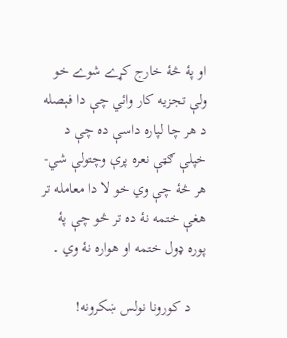او پۀ څۀ خارج کړے شوے خو ولې تجزیه کار وائي چې دا فېصله د هر چا لپاره داسې ده چې د خپلې ګټې نعره پرې وچتولې شي- هر څۀ چې وي خو لا دا معامله تر هغې ختمه نۀ ده تر څو چې پۀ پوره ډول ختمه او هواره نۀ وي ۔

    د کورونا نولس ښکرونه!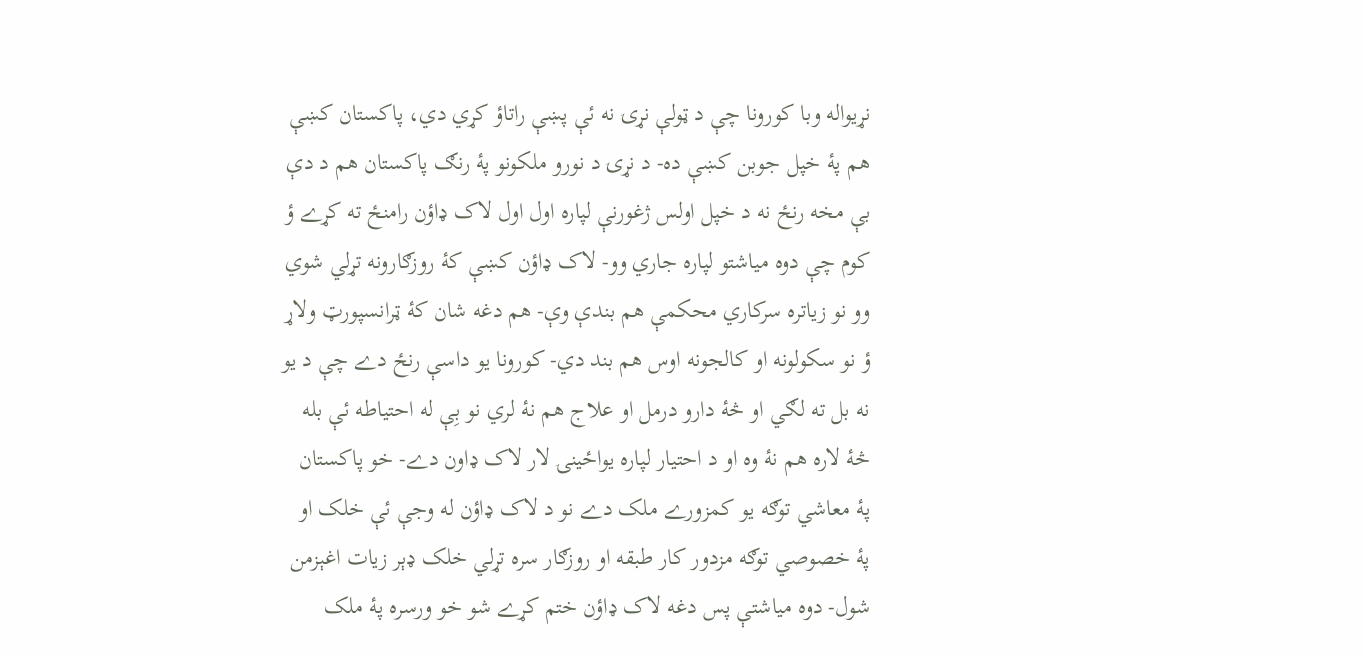نړيواله وبا کورونا چې د ټولې نړۍ نه ئې پښې راتاؤ کړي دي، پاکستان کښې هم پۀ خپل جوبن کښې ده- د نړۍ د نورو ملکونو پۀ رنګ پاکستان هم د دې بې مخه رنځ نه د خپل اولس ژغورنې لپاره اول اول لاک ډاؤن رامنځ ته کړے ؤ کوم چې دوه میاشتو لپاره جاري وو- لاک ډاؤن کښې کۀ روزګارونه تړلي شوي وو نو زیاتره سرکاري محکمې هم بندې وې- هم دغه شان کۀ ټرانسپورټ ولاړ ؤ نو سکولونه او کالجونه اوس هم بند دي- کورونا یو داسې رنځ دے چې د یو نه بل ته لګي او څۀ دارو درمل او علاج هم نۀ لري نو بِې له احتیاطه ئې بله څۀ لاره هم نۀ وه او د احتیار لپاره یواځینۍ لار لاک ډاون دے- خو پاکستان پۀ معاشي توګه یو کمزورے ملک دے نو د لاک ډاؤن له وجې ئې خلک او پۀ خصوصي توګه مزدور کار طبقه او روزګار سره تړلي خلک ډېر زیات اغېزمن شول- دوه میاشتې پس دغه لاک ډاؤن ختم کړے شو خو ورسره پۀ ملک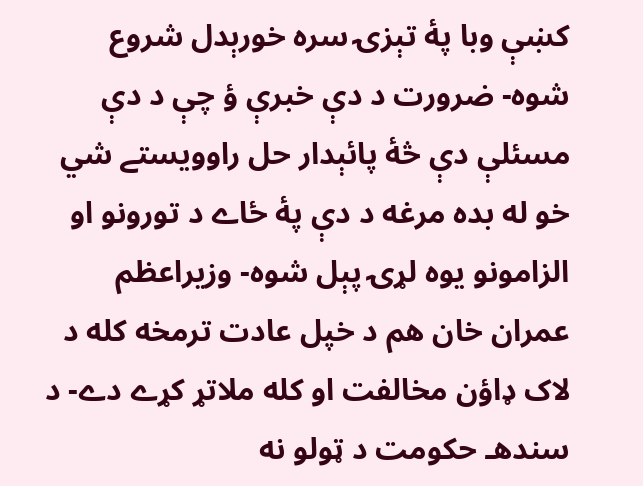کښې وبا پۀ تېزۍ سره خورېدل شروع شوه- ضرورت د دې خبرې ؤ چې د دې مسئلې دې څۀ پائېدار حل راوويستے شي خو له بده مرغه د دې پۀ ځاے د تورونو او الزامونو یوه لړۍ پېل شوه- وزیراعظم عمران خان هم د خپل عادت ترمخه کله د لاک ډاؤن مخالفت او کله ملاتړ کړے دے- د سندهـ حکومت د ټولو نه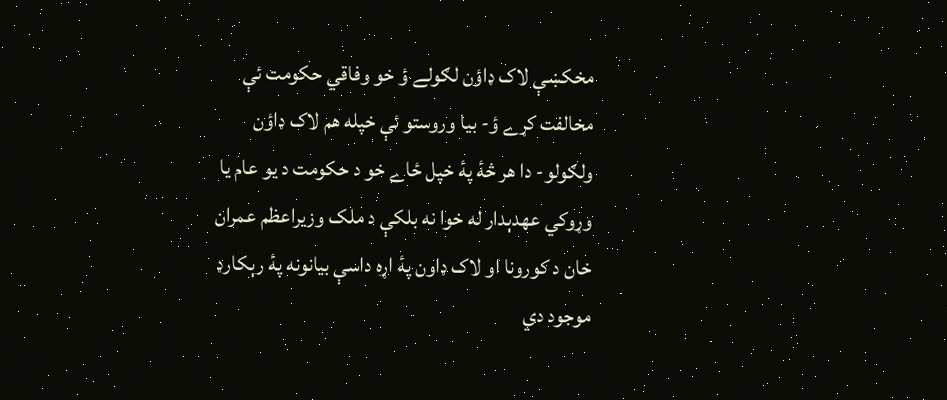مخکښې لاک ډاؤن لګولے ؤ خو وفاقي حکومت ئې مخالفت کړے ؤ- بیا وروستو ئې خپله هم لاک ډاؤن ولګولو- دا هر څۀ پۀ خپل ځاے خو د حکومت د یو عام یا وړوکي عهدېدار له خوا نه بلکې د ملک وزیراعظم عمران خان د کورونا او لاک ډاون پۀ اړه داسې بیانونه پۀ رېکارډ موجود دي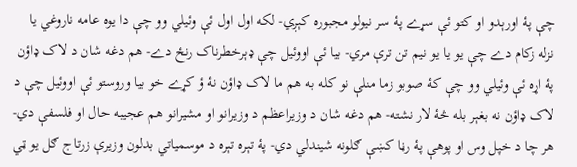چې پۀ اورېدو او کتو ئې سړے پۀ سر نیولو مجبوره کېږي- لکه اول اول ئې وئيلي وو چې دا یوه عامه ناروغي یا نزله زکام دے چې یو یا یو نیم تن ترې مري- بیا ئې اووئيل چې ډېرخطرناک رنځ دے- هم دغه شان د لاک ډاؤن پۀ اړه ئې وئيلي وو چې کۀ صوبو زما منلې نو کله به هم ما لاک ډاؤن نۀ ؤ کړے خو بیا وروستو ئې اووئيل چې د لاک ډاؤن نه بغېر بله څۀ لار نشته- هم دغه شان د وزیراعظم د وزیرانو او مشیرانو هم عجیبه حال او فلسفې دي- هر چا د خپل وس او پوهې پۀ رڼا کښې ګلونه شیندلي دي- پۀ تېره تېره د موسمیاتي بدلون وزیرې زرتاج ګل یو ټي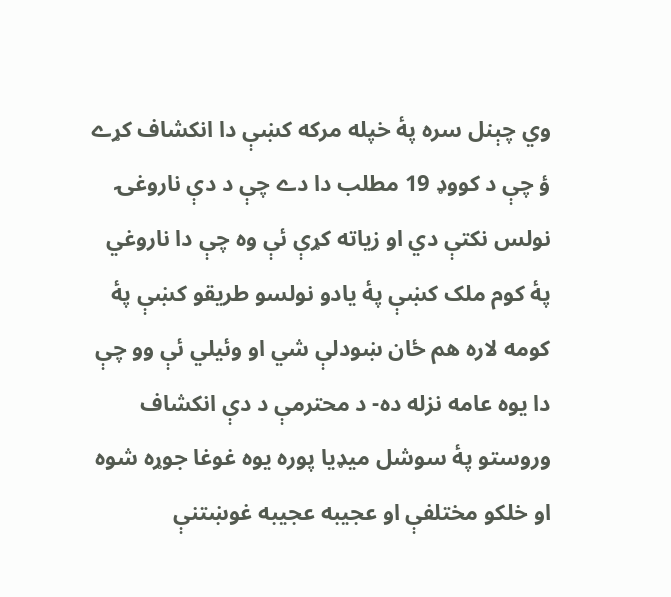وي چېنل سره پۀ خپله مرکه کښې دا انکشاف کړے ؤ چې د کووډ 19 مطلب دا دے چې د دې ناروغۍ نولس نکتې دي او زیاته کړې ئې وه چې دا ناروغي پۀ کوم ملک کښې پۀ یادو نولسو طریقو کښې پۀ کومه لاره هم ځان ښودلې شي او وئيلي ئې وو چې دا یوه عامه نزله ده- د محترمې د دې انکشاف وروستو پۀ سوشل ميډیا پوره یوه غوغا جوړه شوه او خلکو مختلفې او عجیبه عجیبه غوښتنې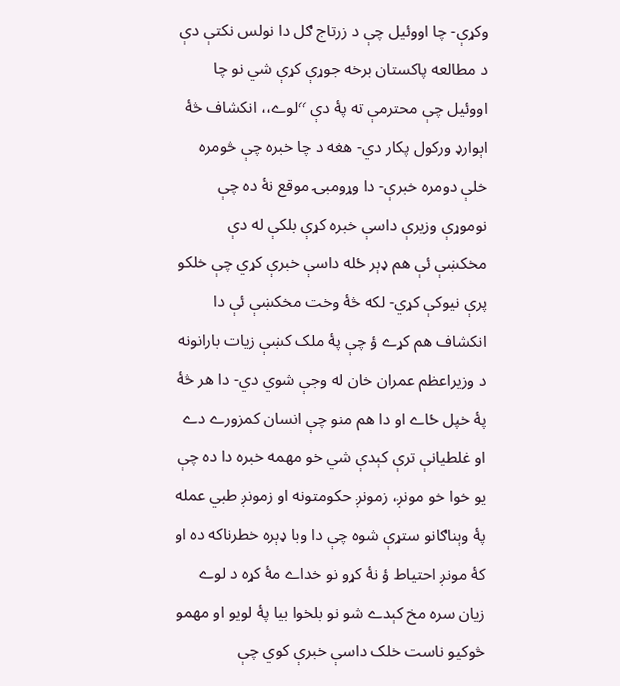وکړې- چا اووئيل چې د زرتاج ګل دا نولس نکتې دې د مطالعه پاکستان برخه جوړې کړې شي نو چا اووئيل چې محترمې ته پۀ دې ٬٬لوے،، انکشاف څۀ اېوارډ ورکول پکار دي- هغه د چا خبره چې څومره خلې دومره خبرې- دا وړومبۍ موقع نۀ ده چې نوموړې وزیرې داسې خبره کړې بلکې له دې مخکښې ئې هم ډېر ځله داسې خبرې کړي چې خلکو پرې نیوکې کړي- لکه څۀ وخت مخکښې ئې دا انکشاف هم کړے ؤ چې پۀ ملک کښې زیات بارانونه د وزیراعظم عمران خان له وجې شوي دي- دا هر څۀ پۀ خپل ځاے او دا هم منو چې انسان کمزورے دے او غلطیانې ترې کېدې شي خو مهمه خبره دا ده چې یو خوا خو مونږ، زمونږ حکومتونه او زمونږ طبي عمله پۀ وېناګانو ستړې شوه چې دا وبا ډېره خطرناکه ده او کۀ مونږ احتیاط ؤ نۀ کړو نو خداے مۀ کړه د لوے زیان سره مخ کېدے شو نو بلخوا بیا پۀ لویو او مهمو څوکیو ناست خلک داسې خبرې کوي چې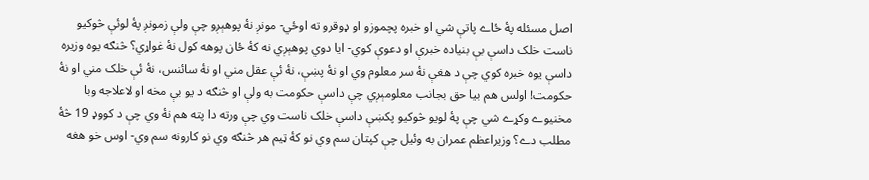اصل مسئله پۀ ځاے پاتې شي او خبره پچموزو او ډوقرو ته اوځي- مونږ نۀ پوهېږو چې ولې زمونږ پۀ لوئې څوکیو ناست خلک داسې بې بنیاده خبرې او دعوې کوي- ایا دوي پوهېږي نه کۀ ځان پوهه کول نۀ غواړي؟ څنګه یوه وزیره داسې یوه خبره کوي چې د هغې نۀ سر معلوم وي او نۀ پښې، نۀ ئې عقل مني او نۀ سائنس، نۀ ئې خلک مني او نۀ حکومت! اولس هم بیا حق بجانب معلومېږي چې داسې حکومت به ولې او څنګه د یو بې مخه او لاعلاجه وبا مخنیوے وکړے شي چې پۀ لویو څوکیو پکښې داسې خلک ناست وي چې ورته دا پته هم نۀ وي چې د کووډ 19 څۀ مطلب دے؟ وزیراعظم عمران به وئيل چې کپتان سم وي نو کۀ ټیم هر څنګه وي نو کارونه سم وي- اوس خو هغه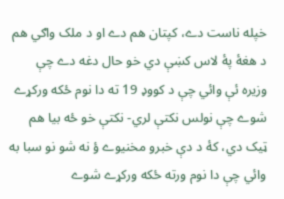خپله ناست دے، کپتان هم دے او د ملک واګي هم د هغۀ پۀ لاس کښې دي خو حال دغه دے چې وزیره ئې وائي چې د کووډ 19 ته دا نوم ځکه ورکړے شوے چې نولس نکتې لري- نکتې خو ځه بیا هم ټیک دي، کۀ د دې خبرو مخنیوے ؤ نه شو نو سبا به وائي چې دا نوم ورته ځکه ورکړے شوے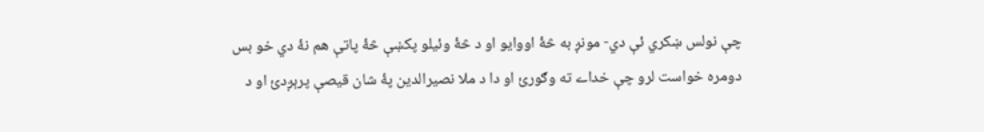چې نولس ښکري ئې دي- مونږ به څۀ اووایو او د څۀ وئيلو پکښې څۀ پاتې هم نۀ دي خو بس دومره خواست لرو چې خداے ته وګورئ او دا د ملا نصیرالدین پۀ شان قیصې پرېږدئ او د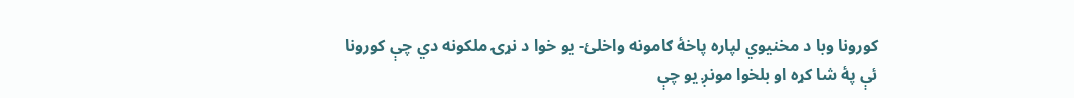کورونا وبا د مخنیوي لپاره پاخۀ ګامونه واخلئ- یو خوا د نړۍ ملکونه دي چې کورونا ئې پۀ شا کړه او بلخوا مونږ یو چې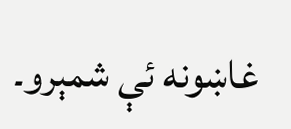غاښونه ئې شمېرو۔